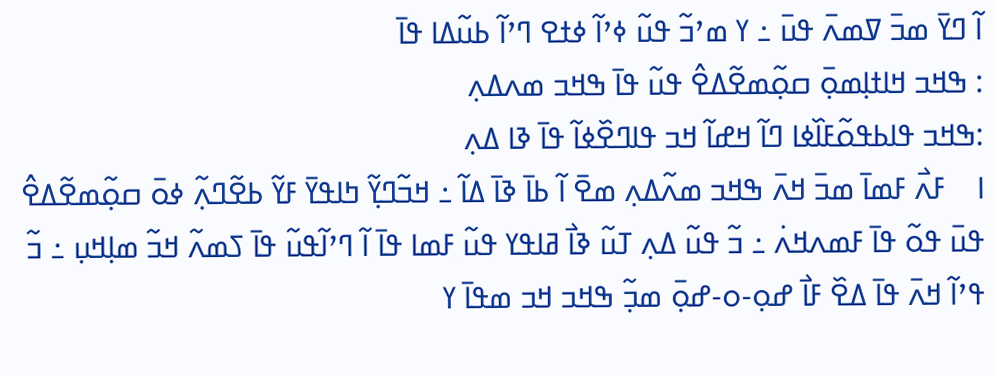ߊ߬ ߣߌ߫ ߘߏ߫ ߜߘߍ߫ ߟߎ߫ ߸ ߌ ߘߴߏ߬ ߟߎ߬ ߦߴߊ߬ ߦߙߐ ߣߴߊ߬ ߕߎ߬ߡߊ ߟߊ߫
: ߒߞߏ ߞߊߙߊ߲ߘߋ߲߫ ߛߋ߲߬ߘߐ߬ߡߐ߮ ߟߎ߬ ߟߊ߫ ߒߞߏ ߘߍߡߍ߲
:ߒߞߏ ߟߊߕߟߋ߬ߓߊ߰ߦߊ ߣߊ߬ ߞߝߊ߬ ߞߏ ߟߊߣߐ߰ߦߊ߬ ߟߊ߫ ߢߊ ߡߍ߲
ߊ    ߓߍ߯ ߓߘߊ߫ ߘߏ߫ ߞߍ߫ ߒߞߏ ߘߍ߬ߡߍ߲ ߘߐ߫ ߊ߬ ߕߊ߫ ߢߊ߫ ߡߊ߬ ߸ ߞߏ߬ߣߌ߲߬ ߤߊߟߌ߫ ߓߌ߬ ߕߐ߬ߣߍ߲߬ ߦߋ߫ ߛߋ߲߬ߘߐ߬ߡߐ߮ ߟߎ߫ ߟߋ߬ ߟߊ߫ ߓߘߍߞߍ߭ ߸ ߏ߬ ߟߎ߬ ߡߍ߲ ߠߎ߬ ߢߊ߯ ߥߊߟߌ ߟߎ߬ ߓߘߊ ߟߊ߫ ߊ߬ ߣߴߊ߬ߟߎ߬ ߟߊ߫ ߖߘߍ߬ ߞߏ߬ ߘߊ߲ߞߎ߲ ߸ ߏ߬ ߟߴߊ߬ ߞߍ߫ ߟߊ߫ ߡߐ߰ ߓߊ߯ ߝߋ߲-ߋ-ߝߋ߲߫ ߘߏ߲߬ ߒߞߏ ߞߏ ߘߟߊ߫ ߌ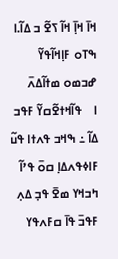ߞߊ߫ ߞߊ߲߫ ߞߊ߬ ߖߐ߬ ߏ ߡߊ߬.ߊ ߒߠߋ ߓߊ߲ߞߊ߬ߟߌ߬ ߝߏߘߋ ߘߙߊ߬ߡߍ߫
ߊ    ߟߊ߬ߞߙߐ߬ߛߌ߬ ߓߟߏ ߡߊ߬ ߸ ߒߞߏ ߟߍߙߊ ߟߎ߬ ߓߊߦߟߍߡߊ߲ ߛߋ߫ ߟߴߊ߬ ߤߏߞߌ ߘߐ߫ ߟߏ߲ ߡߍ߲ ߓߟߏ߫ ߟߊ߫ ߛߓߍߟߌ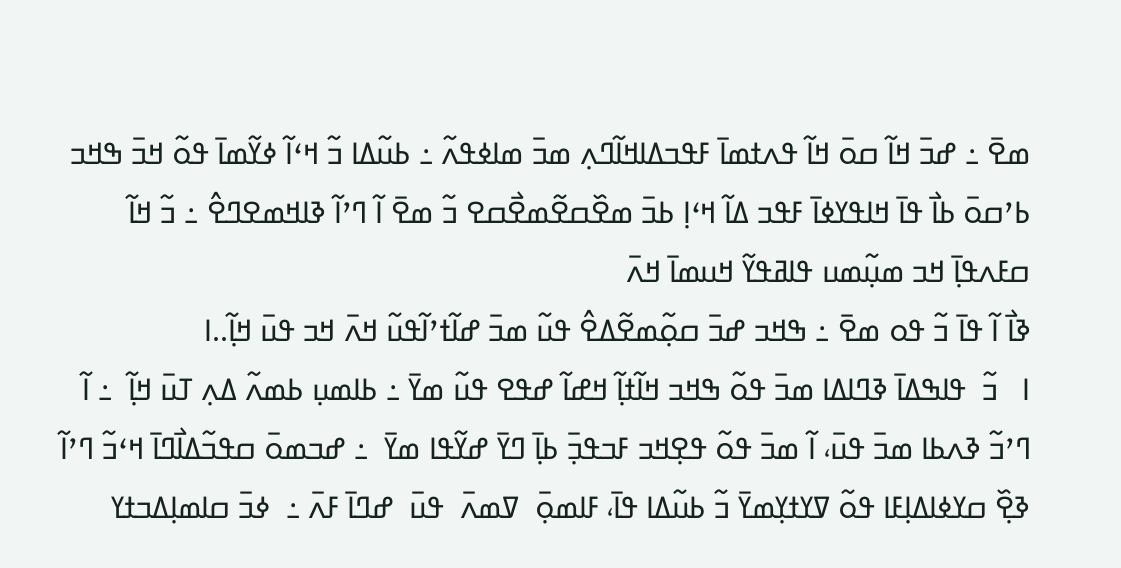ߘߐ߫ ߸ ߝߏ߫ ߞߊ߬ ߛߋ߫ ߞߊ߬ ߟߍߙߘߊ߫ ߓߟߏߡߊߞߊ߬ߣߍ߲ ߘߏ߫ ߘߊߦߟߍ߬ ߸ ߕߎ߬ߡߊ ߏ߬ ߞߵߊ߬ ߦߌ߬ߘߊ߫ ߟߋ߬ ߞߏ߫ ߒߞߏ ߕߴߛߋ߫ ߕߊ߯ ߟߊ߫ ߞߊߟߌߦߊ߫ ߓߟߏ ߡߊ߬ ߞߵߊ߲ ߕߏ߫ ߘߐ߰ߛߐ߬ߘߐ߯ߛߐ ߏ߬ ߘߐ߫ ߊ߬ ߣߴߊ߬ ߢߊߞߘߐߣߐ߮ ߸ ߏ߬ ߞߊ߬ ߛߓߍߟߊ߲߫ ߞߏ ߘߎ߲߬ߘߎ ߟߊߥߟߌ߬ ߞߎߘߊ߫ ߞߍ߫
ߢߊ߯ ߊ߬ ߟߊ߫ ߏ߬ ߟߋ ߘߐ߫ ߸ ߒߞߏ ߝߏ߫ ߛߋ߲߬ߘߐ߬ߡߐ߮ ߟߎ߬ ߘߏ߫ ߝߊ߬ߙߴߊ߬ߟߎ߬ ߞߍ߫ ߞߏ ߟߎ߫ ߞߊ߲߬..ߊ
ߊ   ߏ߬  ߟߊߒߡߊ߫ ߢߣߊߡߊ ߘߏ߫ ߟߋ߬ ߒߞߏ ߞߊ߬ߙߊ߲߬ ߞߝߊ߬ ߝߟߐ ߟߎ߬ ߘߌ߫ ߸ ߕߊߘߎ߲ ߕߘߍ߬ ߡߍ߲ ߠߎ߫ ߞߊ߲߬  ߸ ߊ߬ ߣߴߏ߬ ߢߍߕߊ ߘߏ߫ ߟߎ߫، ߊ߬ ߘߏ߫ ߟߋ߬ ߟߐ߲ߞߏ ߓߏߟߏ߲߫ ߕߊ߲߫ ߣߌ߫ ߝߌ߬ߟߊ ߘߌ߫  ߸ ߝߏߘߋ߫ ߛߟߏ߬ߡߊ߯ߣߊ߫ ߞߵߏ߬ ߣߴߊ߬ ߢߐ߲߰ ߛߌߦߊߡߊ߲ߓߊ ߟߋ߬ ߜߌߙߌ߲ߘߌ߫ ߏ߬ ߕߎ߬ߡߊ ߟߊ߫، ߓߊߘߋ߲߫  ߜߘߍ߫  ߟߎ߫  ߝߣߊ߫ ߓߍ߫ ߸  ߦߏ߫ ߛߊߘߊ߲ߡߏߙߌ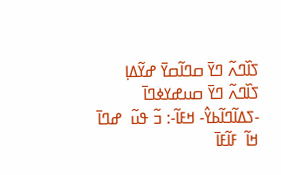ߖߊ߰ߣߍ߬ ߣߌ߫ ߛߣߊ߬ߛߌ߫ ߝߌ߬ߡߊ߲ ߖߊ߰ߣߍ߬ ߣߌ߫ ߛߎߝߌߦߣߊ߫ -ߖߡߊ߬ߣߊ߬ߕߌ߮- ߞߓߊ߬-: ߏ߬ ߟߎ߬  ߝߣߊ߫  ߞߊ߬  ߓߊ߬ߓߊ߫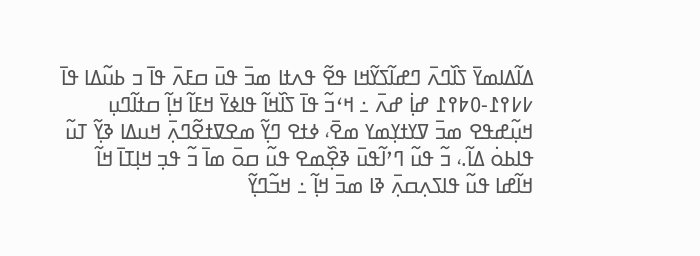ߡߊ߬ߡߊߘߌ߫ ߖߊ߰ߣߍ߫ ߣߝߊ߬ߖߌ߬ߞߊ ߟߐ߬ ߟߍߙߊ ߘߏ߫ ߟߎ߫ ߛߓߍ߫ ߟߊ߫ ߏ ߕߎ߬ߡߊ ߟߊ߫  ߇߇߉߁-߀߈߉߁ ߝߊ߲߭ ߝߍ߫ ߸ ߞߵߏ߬ ߟߊ߫ ߖߊ߰ߞߊ߬ ߟߊߦߌ߫ ߞߓߊ߬ ߞߊ߲߬ ߛߙߊ߬ߣߎ߲ ߞߎ߲߬ߝߟߐ ߘߏ߫ ߜߌߙߌ߲ߘߌ ߘߐ߫، ߦߙߐ ߣߌ߲߬ ߘߐߜߙߐ߬ߣߍ߲߫ ߞߎߡߊ ߢߌ߲߬ ߠߎ߬ ߟߊߕߋ߭ ߡߊ߬.، ߏ߬ ߟߎ߬ ߣߴߊ߬ߟߎ߫ ߢߐ߲߰ߘߐ ߟߎ߬ ߛߋ߫ ߘߊ߫ ߏ߬ ߟߏ߲ ߞߊ߲ߠߊ߫ ߞߊ߬ ߞߊ߬ߝߊ ߟߎ߬ ߟߊߖߍ߲ߛߍ߲߫ ߢߊ ߘߏ߫ ߞߊ߲߬ ߸ ߞߏ߬ߣߌ߲߬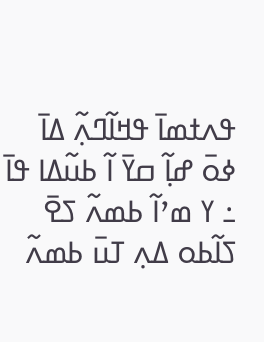ߟߍߙߘߊ߫ ߟߞߊ߬ߣߍ߲߬ ߡߊ߫ ߦߋ߫ ߝߊ߲߬ ߛߌ߫ ߊ߬ ߕߎ߬ߡߊ ߟߊ߫ ߸ ߌ ߘߴߊ߬ ߕߘߍ߬ ߖߐ߫ ߖߊ߬ߕߋ ߡߍ߲ ߠߎ߫ ߕߘߍ߬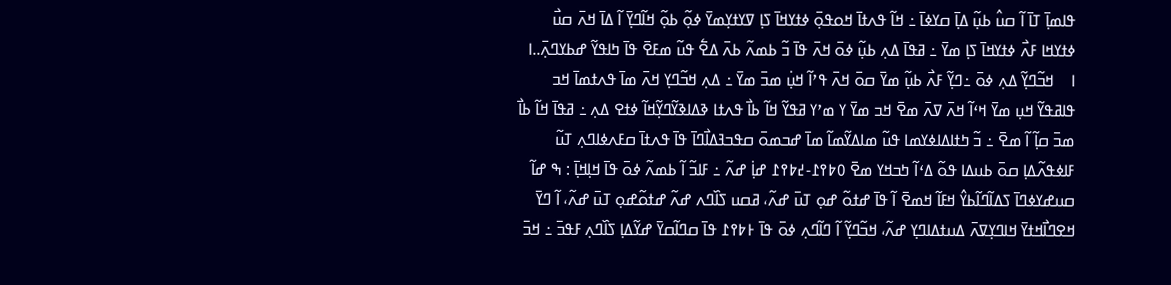ߟߊߘߊ߲߫ ߠߊ߫ ߊ߬ ߛߎ߮ ߕߎ߲߬ ߡߊ߲߫ ߛߌߦߊ߫ ߸ ߞߊ߬ ߟߍߙߊ߫ ߞߋߟߋ߲߫ ߦߙߌߞߊ߫ ߖߊ߲ ߜߌߙߌ߲ߘߌ߫ ߦߋ߲߬ ߕߋ߲߬ ߞߊ߬ߣߌ߲߫ ߊ߬ ߡߊ߫ ߞߍ߫ ߛߎ߯ ߦߙߌߞߊ ߓߍ߯ ߦߙߌߞߊ߫ ߖߊ߲ ߘߌ߫ ߸ ߥߟߊ߫ ߡߍ߲ ߕߎ߲߬ ߦߋ߫ ߞߍ߫ ߟߊ߫ ߏ߬ ߕߘߍ߬ ߕߍ߫ ߡߐ߱ ߟߎ߬ ߘߓߐ߫ ߟߊ߫ ߤߊߟߌ߬ ߝߕߌߣߍ߲߫..ߊ
ߊ    ߞߏ߬ߣߌ߲߬ ߡߍ߲ ߦߋ߫ ߸ߣߌ߲߬ ߓߍ߯ ߕߎ߲߬ ߘߌ߫ ߛߋ߫ ߞߍ߫ ߟߴߊ߬ ߞߎ߲߭ ߘߏ߫ ߘߌ߫ ߸ ߡߍ߲ ߞߏ߬ߣߌ߲ ߞߍ߫ ߘߊ߫ ߟߍߙߘߊ߫ ߞߏ ߟߊߥߟߌ߬ ߞߎ߲ ߘߌ߫ ߞߵߊ߬ ߞߍ߫ ߜߍ߫ ߘߐ߫ ߞߏ ߘߌ߫ ߌ ߘߴߌ ߥߟߌ߬ ߞߊ߬ ߕߊ߯ ߟߍߙߊ ߢߡߊߢߌ߬ߣߌ߲߬ߞߊ߬ ߦߙߐ ߡߍ߲ ߸ ߥߟߊ߫ ߞߊ߬ ߕߊ߯ ߘߏ߫ ߛߊ߲߬ ߊ߬ ߘߐ߫ ߸ ߏ߬ ߤߙߊߡߊߦߌߘߊ ߟߎ߬ ߘߊߡߌ߬ߘߊ߬ ߘߊ߫ ߝߏߘߋ߫ ߛߟߏߔߡߊ߯ߣߊ߫ ߟߊ߫ ߟߍߙߊ߫ ߛߓߍߦߊߣߍ߲ ߠߎ߬ ߓߊߦߟߍ߬ߡߊ߲ ߛߋ߫ ߕߎߡߊ ߟߋ߬ ߡߵߊ߬ ߤߏߞߌ ߘߐ߫ ߀߈߉߁-߄߈߉߁ ߝߊ߲߭ ߝߍ߬ ߸ ߓߊߏ߬ ߊ߬ ߕߘߍ߬ ߦߋ߫ ߟߊ߫ ߞߊ߲ߞߊ߲߫ : ߒ ߝߊ߬ ߛߎߝߌߦߣߊ߫ ߖߡߊ߬ߣߊ߬ߕߌ߮ ߞߓߊ߬ ߞߘߐ߫ ߊ߬ ߟߊ߫ ߝߙߋ߬ ߝߋ߲ ߠߎ߫ ߝߍ߬، ߥߛߎ ߖߊ߰ߣߍ ߝߍ߬ ߝߙߋ߬ߝߋ߲ ߠߎ߫ ߝߍ߬، ߊ߬ ߣߌ߫ ߞߐߣߊ߯ߞߙߌ߫ ߞߊߣߌ߲ߜߍ߫ ߡߎߙߡߊߣߌ߲ ߝߍ߬، ߞߏ߬ߣߌ߲߬ ߊ߬ ߣߊ߬ߣߍ߲ ߦߋ߫ ߟߊ߫ ߅߈߉߁ ߟߊ߫ ߛߣߊ߬ߛߌ߫ ߝߌ߬ߡߊ߲ ߖߊ߰ߣߍ߲ ߓߟߏ߫ ߸ ߞߏ߫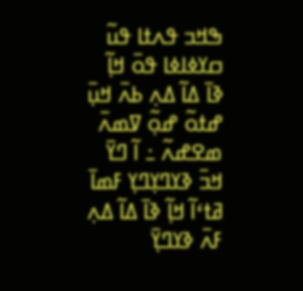ߒߞߏ ߟߍߙߊ ߟߎ߬ ߛߌߦߊߦߊ ߟߋ߫ ߞߊ߲߬ ߢߊ߫ ߡߊ߬ ߡߍ߲ ߕߍ߫ ߞߎ߲߫ ߝߙߋ߬ ߝߋ߲߬ ߜߘߍ߫ ߘߐߝߍ߬ ߸ ߊ߬ ߣߌ߫ ߞߏ߫ ߢߌߣߌ߲ߣߌ߲ ߓߘߊ߫ ߥߙߵߊ߬ ߞߊ߲߬ ߢߊ߫ ߡߊ߬ ߡߍ߲ ߓߍ߫ ߢߌߣߌ߲߫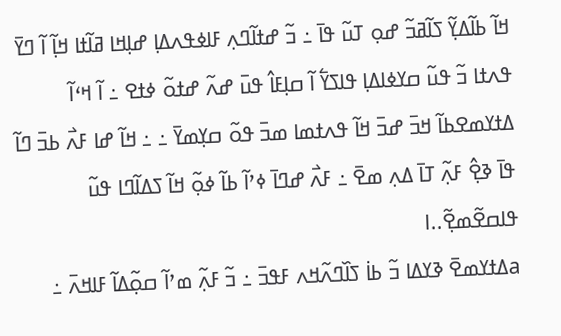ߞߊ߬ ߕߊ߬ߡߌ߲߬ ߖߊ߬ߥߏ߬ ߝߋ߲ ߠߎ߬ ߟߊ߫ ߸ ߏ߬ ߝߙߊ߬ߣߍ߲ ߓߊߦߟߍߡߊ߲ ߝߊ߲ߞߊ ߥߊ߬ߙߊ ߞߊ߲߬ ߊ߬ ߣߌ߫ ߟߍߙߊ ߏ߬ ߟߎ߬ ߛߌߦߊߡߊ߲ ߟߊߖߌ߱ ߊ߬ ߛߊ߲ߓߊ߮ ߟߎ߫ ߝߍ߬ ߝߙߋ߬ ߦߙߐ ߸ ߊ߬ ߞߵߊ߬ ߡߙߌߘߐߕߊ߬ ߞߏ߫ ߝߏ߫ ߞߊ߬ ߟߍߙߘߊ ߘߏ߫ ߟߋ߬ ߛߌ߲ߘߌ߫ ߸ ߸ ߞߊ߬ ߝߊ ߓߍ߯ ߕߏ߫ ߣߊ߬ ߟߊ߫ ߢߐ߲߮ ߓߍ߲߬ ߠߊ߫ ߡߍ߲ ߘߐ߫ ߸ ߓߍ߯ ߝߣߊ߫ ߦߴߊ߬ ߕߊ߬ ߦߋ߲߬ ߞߊ߬ ߖߡߊ߬ߣߊ ߟߎ߬ ߟߊߛߐ߬ߘߐ߲߬..ߊ
aߡߙߌߘߐ߫ ߢߌߡߊ ߏ߬ ߕߊ߭ ߖߊ߰ߣߍ߬ߞߍ ߓߟߏ߫ ߸ ߏ߬ ߓߍ߲߬ ߘߴߊ߬ ߛߋ߲߬ߡߊ߬ ߓߊߞߍ߫ ߸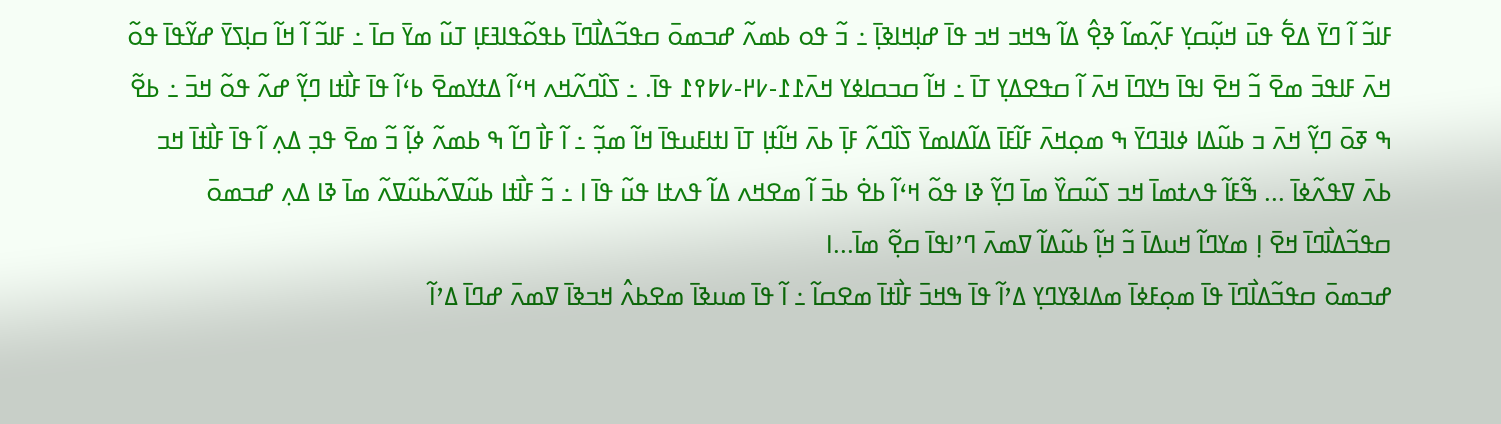ߓߊߏ߬ ߊ߬ ߣߌ߫ ߡߐ߱ ߟߎ߫ ߞߎ߲߬ߛߌ߲ ߓߍ߲߬ߘߊ߬ ߢߐ߲߮ ߡߊ߬ ߒߞߏ ߞߏ ߟߊ߫ ߝߊ߲ߞߊߢߊ߲߫ ߸ ߏ߬ ߟߋ ߕߘߍ߬ ߝߏߘߋ߫ ߛߟߏ߬ߡߊ߯ߣߊ߫ ߕߟߋ߬ߟߊߔߓߊ߲ ߠߎ߬ ߘߌ߫ ߛߊ߫ ߸ ߓߊߏ߬ ߊ߬ ߞߊ߬ ߛߊ߲ߖߌ߫ ߝߌ߬ߟߊ߫ ߟߋ߬ ߞߍ߫ ߓߊߟߏ߫ ߘߐ߫ ߏ߬ ߞߐ߫ ߊߟߊ߫ ߤߌߣߊ߫ ߞߍ߫ ߊ߬ ߛߟߐߡߌ߲ ߠߊ߫ ߸ ߞߊ߬ ߛߏߛߊߦߌ ߞߍ߫߁߁-߇߂-߇߈߉߁ ߟߊ߫. ߸ ߖߊ߰ߣߍ߬ߞߍ ߞߵߊ߬ ߡߙߌߘߐ߫ ߕߵߊ߬ ߟߊ߫ ߓߊ߯ߙߊ ߣߌ߲߬ ߝߍ߬ ߟߋ߬ ߞߏ߫ ߸ ߕߐ߬ ߒ ߧߋ߫ ߣߌ߲߬ ߞߍ߫ ߏ ߕߎ߬ߡߊ ߦߊߔߣߌ߫ ߒ ߘߋ߲ߞߍ߫ ߓߊ߬ߓߊ߫ ߡߊ߬ߡߊߘߌ߫ ߖߊ߰ߣߍ߬ ߓߊ߲߫ ߕߍ߫ ߞߊ߬ߙߊ߲ ߠߊ߫ ߊߙߊߓߎߟߊ߫ ߞߊ߬ ߘߏ߲߬ ߸ ߊ߬ ߓߊ߯ ߣߊ߬ ߒ ߕߘߍ߬ ߦߊ߲߬ ߏ߬ ߘߐ߫ ߟߏ߲ ߡߍ߲ ߊ߬ ߟߊ߫ ߓߊ߯ߙߊ߫ ߞߏ ߕߍ߫ ߜߟߍ߬ߦߊ߫ ... ߒ߬ߓߊ߬ ߟߍߙߘߊ߫ ߞߏ ߖߎ߬ߛߌ߰ ߘߊ߫ ߣߌ߲߬ ߢߊ ߟߋ߬ ߞߵߊ߬ ߕߐ߭ ߕߏ߫ ߊ߬ ߘߐߞߍ ߡߊ߬ ߟߍߙߊ ߟߎ߬ ߟߊ߫ ߊ ߸ ߏ߬ ߓߊ߯ߙߊ ߕߎ߬ߜߍ߬ߕߎ߬ߜߍ߬ ߘߊ߫ ߢߊ ߡߍ߲ ߝߏߘߋ߫ ߛߟߏ߬ߡߊ߯ߣߊ߫ ߞߐ߫ ߊ߲ ߘߌߣߊ߬ ߞߎߡߊ߫ ߏ߬ ߞߊ߲߬ ߕߎ߬ߡߊ߬ ߜߘߍ߫ ߣߴߊߟߊ߫ ߛߐ߲߬ ߘߊ߫...ߊ
ߝߏߘߋ߫ ߛߟߏ߬ߡߊ߯ߣߊ߫ ߟߊ߫ ߘߋ߲ߓߦߊ߫ ߘߡߊߢߌߣߌ߲ ߡߴߊ߬ ߟߊ߫ ߒߞߏ߫ ߓߊ߯ߙߊ߫ ߘߐߛߊ߬ ߸ ߊ߬ ߟߊ߫ ߘߎߢߊ߫ ߘߐߕߍ߮ ߞߏߢߊ߫ ߜߘߍ߫ ߝߣߊ߫ ߡߴߊ߬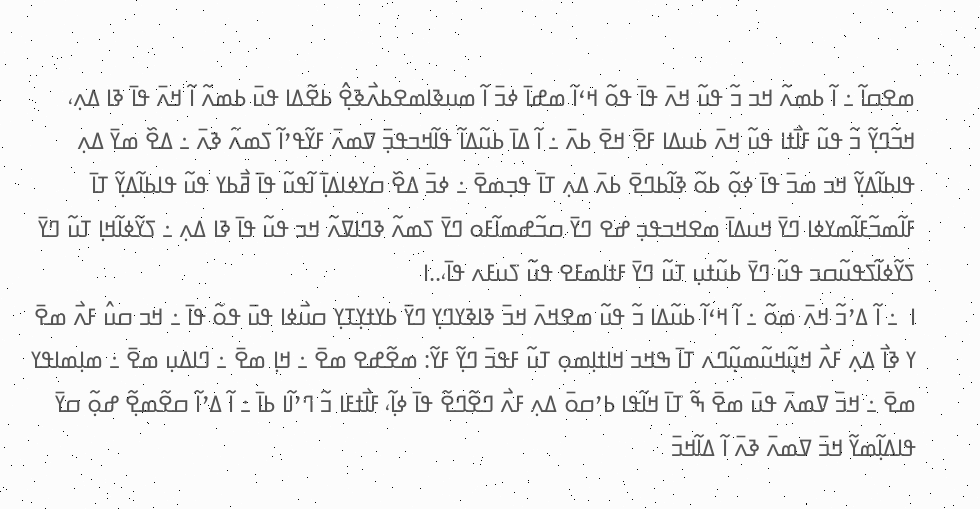ߘߐߛߊ߬ ߸ ߊ߬ ߕߘߍ߬ ߞߏ ߏ߬ ߟߎ߬ ߞߍ߫ ߟߊ߫ ߟߋ߬ ߞߵߊ߬ ߘߝߊ߫ ߦߏ߫ ߊ߬ ߘߎߢߊߘߐߕߍ߯ߢߐ߲߮ ߕߐ߬ߡߊ ߟߎ߫ ߕߘߍ߬ ߊ߬ ߞߍ߫ ߟߊ߫ ߢߊ ߡߍ߲، ߞߏ߬ߣߌ߲߬ ߏ߬ ߟߎ߬ ߓߊ߯ߙߊ ߟߎ߬ ߞߍ߫ ߕߎߡߊ ߓߐ߫ ߞߐ߫ ߕߍ߫ ߸ ߊ߬ ߡߊ߫ ߕߎ߬ߡߊ߬ ߟߊ߬ߞߏߟߏ߲߫ ߜߘߍ߫ ߓߌ߬ߟߴߊ߬ ߖߘߍ߬ ߢߍ߫ ߸ ߡߐ߰ ߘߌ߫ ߡߍ߲ ߟߊߕߊ߬ߡߌ߲߬ ߞߏ ߘߏ߫ ߟߊ߫ ߦߋ߲߬ ߕߋ߬ ߢߊ߬ߕߣߐ߫ ߕߍ߫ ߡߍ߲ ߠߊ߫ ߟߏ߲ߘߐ߫ ߸ ߦߏ߫ ߡߐ߰ ߛߌߦߊߡߊ߲߫ ߊ߬ߟߎ߬ ߟߊ߫ ߥ߯ߕߌ ߟߎ߬ ߟߊߕߊ߬ߡߌ߲߬ ߠߊ߫ ߓߊ߬ߘߏ߬ߓߊ߬ߘߌߦߊ ߣߌ߫ ߞߎߡߊ߫ ߘߐߞߏߟߏ߲ ߝߐ ߣߌ߫ ߛߏ߬ߝߘߊ߬ߓߋ ߣߌ߫ ߖߘߍ߬ ߢߣߊߜߍ߬ ߞߏ ߟߎ߬ ߟߊ߫ ߢߊ ߡߍ߲ ߸ ߖߌ߬ߦߊ߬ߞߊ߲ ߠߎ߬ ߣߌ߫ ߖߌ߬ߦߊ߬ߖߟߎ߬ߛߏ ߟߎ߬ ߣߌ߫ ߕߎ߬ߙߎ߲ ߠߎ߬ ߣߌ߫ ߓߙߊߘߓߐ ߟߎ߬ ߖߎߓߍ ߟߊ߫،..ߊ
ߊ  ߸ ߊ߬ ߡߴߏ߬ ߞߍ߫ ߘߋ߬ ߸ ߊ߬ ߞߵߊ߬ ߕߎ߬ߡߊ ߏ߬ ߟߎ߬ ߘߐߞߍ߫ ߞߏ߫ ߢߊߢߌߣߌ߲ ߣߌ߫ ߕߌߙߌ߲ߠߌ߲ ߛߎ߯ߦߊ ߟߎ߫ ߟߋ߬ ߟߊ߫ ߸ ߞߏ ߛߎ߮ ߓߍ߯ ߘߐ߫ ߌ ߢߊ߯ ߡߍ߲ ߓߍ߯ ߞߎ߲߬ߞߎ߬ߘߎ߲߬ߣߍ ߠߊ߫ ߒߞߏ ߞߊߙߊ߲ߘߋ߲ ߠߎ߬ ߓߟߏ߫ ߣߌ߲߬ ߓߌ߬: ߘߐ߬ߝߐ ߘߐ߫ ߸ ߞߊ߲ ߘߐ߫ ߸ ߣߊߡߎ߲ ߘߐ߫ ߸ ߘߊ߲ߘߊߟߌ ߘߐ߫ ߸ ߞߏ߫ ߜߘߍ߫ ߟߎ߫ ߘߐ߫ ߒ߬ ߠߊ߫ ߞߊ߬ߟߊ ߕߴߛߋ߫ ߡߍ߲ ߓߍ߯ ߣߐ߬ߣߐ߬ ߟߊ߫ ߦߊ߲߬، ߓߊ߯ߙߓߊ ߏ߬ ߣߴߊ߬ߊ ߕߊ߫ ߸ ߊ߬ ߡߴߊ߬ ߛߐ߬ߘߐ߲߬ ߝߋ߲߬ ߛߌ߫ ߟߊߡߊ߲߬ߘߌ߬ ߞߏ߫ ߜߘߍ߫ ߢߍ߫ ߊ߬ ߡߊ߬ߞߏ߫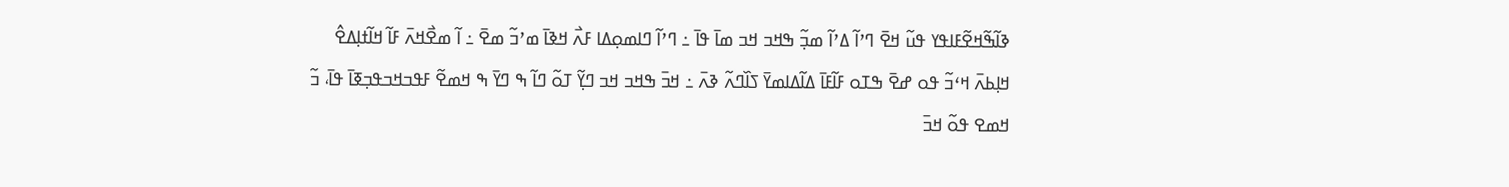ߢߊ߬ߒ߬ߞߐ߬ߓߊߟߌ ߟߎ߬ ߞߐ߫ ߣߴߊ߬ ߡߴߊ߬ ߘߏ߲߬ ߒߞߏ ߞߏ ߘߊ߫ ߟߊ߫ ߸ ߣߴߊ߬ ߣߊߘߋ߲ߡߊ ߓߍ߯ ߞߢߊ߫ ߘߴߏ߬ ߘߐ߫ ߸ ߊ߬ ߘߐ߯ߞߍ߫ ߓߊ߬ ߞߊ߬ߙߊ߲ߡߐ߮ ߞߊ߲ߕߍ߫ ߞߵߏ߬ ߟߋ ߝߐ߫ ߒߠߋ ߓߊ߬ߓߊ߫ ߡߊ߬ߡߊߘߌ߫ ߖߊ߰ߣߍ߬ ߢߍ߫ ߸ ߞߏ߫ ߒߞߏ ߞߏ ߣߌ߲߬ ߠߋ߬ ߣߊ߬ ߒ ߣߌ߫ ߒ ߞߘߐ߬ ߓߟߏߞߏߟߏ߲ߧߊ߫ ߟߊ߫، ߏ߬ ߞߘߐ ߟߋ߬ ߞߏ߫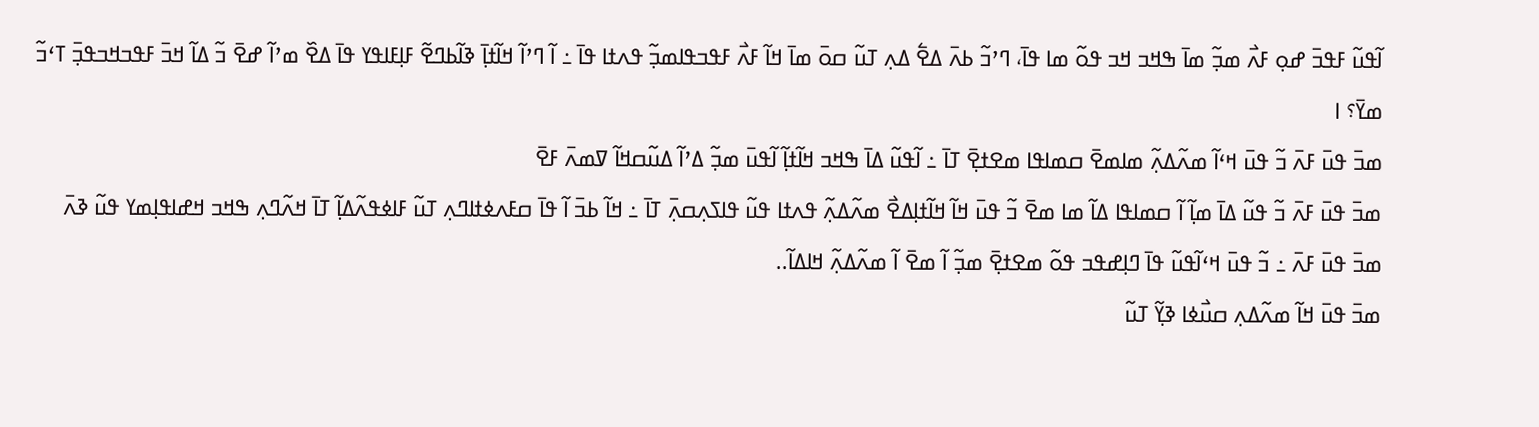ߊ߬ߟߎ߬ ߓߟߏ߫ ߝߋ߲ ߓߍ߯ ߘߏ߲߬ ߘߊ߫ ߒߞߏ ߞߏ ߟߋ߬ ߘߊ ߟߊ߫، ߣߴߏ߬ ߕߍ߫ ߡߐ߱ ߡߍ߲ ߠߎ߬ ߛߋ߫ ߘߊ߫ ߞߊ߬ ߓߍ߯ ߓߟߏߟߊߘߏ߲߬ ߟߍߙߊ ߟߊ߫ ߸ ߊ߬ ߣߴߊ߬ ߞߊ߬ߙߊ߲߫ ߢߊ߬ߕߣߐ߬ ߓߊ߲ߓߊߟߌ ߟߊ߫ ߡߐ߰ ߘߴߊ߬ ߝߐ߫ ߏ߬ ߡߊ߬ ߞߏ߫ ߓߟߏߞߏߟߏ߲߫ ߠߵߏ߬ ߘߌ߫؟ ߊ
ߘߏ߫ ߟߎ߫ ߓߍ߫ ߏ߬ ߟߎ߫ ߞߵߊ߬ ߘߍ߬ߡߍ߲߬ ߘߊߘߐ߫ ߛߘߊߟߊ ߘߐߙߐ߲߫ ߠߊ߫ ߸ ߊ߬ߟߎ߬ ߡߊ߫ ߒߞߏ ߞߊ߬ߙߊ߲߬ ߊ߬ߟߎ߫ ߘߏ߲߬ ߡߴߊ߬ ߡߎ߬ߛߞߊ߬ ߜߘߍ߫ ߓߐ߫
ߘߏ߫ ߟߎ߫ ߓߍ߫ ߏ߬ ߟߎ߬ ߡߊ߫ ߘߊ߲߬ ߊ߬ ߛߘߊߟߊ ߡߊ߬ ߘߊ ߘߐ߫ ߏ߬ ߟߎ߫ ߞߊ߬ ߞߊ߬ߙߊ߲ߡߐ߯ ߘߍ߬ߡߍ߲߬ ߟߍߙߊ ߟߎ߬ ߟߊߖߍ߲ߛߍ߲߫ ߠߊ߫ ߸ ߞߊ߬ ߕߏ߫ ߊ߬ ߟߊ߫ ߛߓߍߦߙߊߣߍ߲ ߠߎ߬ ߓߊߦߟߍ߬ߡߊ߲߬ ߠߊ߫ ߞߍ߬ߣߍ߲ ߒߞߏ ߞߝߊߟߊ߲ߘߌ ߟߎ߬ ߢߍ߫
ߘߏ߫ ߟߎ߫ ߓߍ߫ ߸ ߏ߬ ߟߎ߫ ߞߵߊ߬ߟߎ߬ ߟߊ߫ ߣߊ߲ߝߟߏ ߟߋ߬ ߘߐߙߐ߲߫ ߘߏ߲߬ ߊ߬ ߘߐ߫ ߊ߬ ߘߍ߬ߡߍ߲߬ ߞߊߡߊ߬..
ߘߏ߫ ߟߎ߫ ߞߊ߬ ߘߍ߬ߡߍ߲ ߛߎ߯ߦߊ ߢߌ߲߬ ߠߎ߬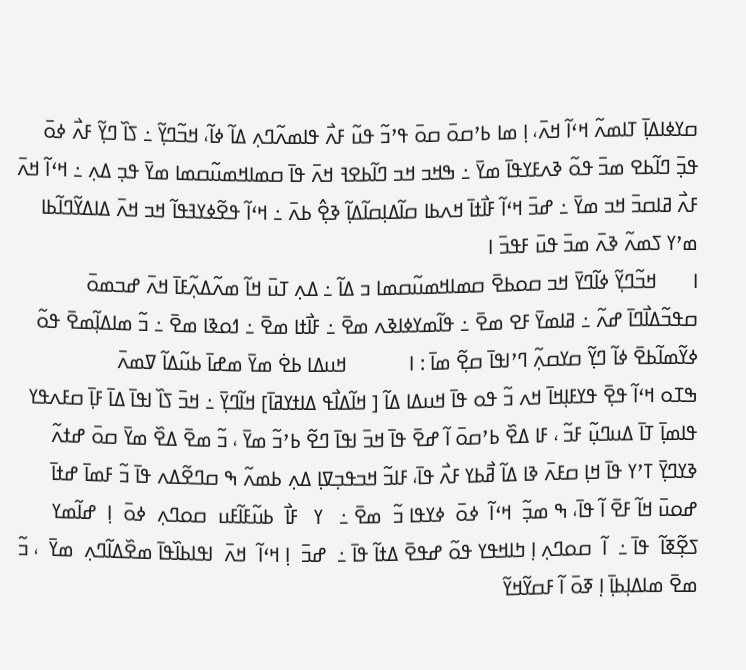ߛߌߦߊߡߊ߲߫ ߠߊߘߍ߬ ߞߵߊ߬ ߞߍ߫، ߊ߲ ߘߊ ߕߴߛߋ߫ ߛߋ߫ ߟߴߏ߬ ߟߎ߬ ߓߍ߯ ߟߊߘߍ߬ߣߍ߲ ߡߊ߬ ߦߊ߬، ߞߏ߬ߣߌ߲߬ ߸ ߖߊ߰ ߣߌ߲߬ ߓߍ߯ ߦߋ߫ ߟߏ߲߫ ߣߊ߬ߕߐ ߘߏ߫ ߟߋ߬ ߢߍߓߌߟߊ߫ ߘߌ߫ ߸ ߒߞߏ ߞߏ ߣߊ߬ߕߐߔ ߞߍ߫ ߟߊ߫ ߛߘߊߞߘߎ߬ߛߘߊ ߘߌ߫ ߟߏ߲ ߡߍ߲ ߸ ߞߵߊ߬ ߞߍ߫ ߓߍ߯ ߥߊߛߏ߫ ߞߏ ߘߌ߫ ߸ ߝߏ߫ ߞߵߊ߬ ߓߊ߯ߙߊ߫ ߞߍߕߊ ߛߊ߬ߡߊ߲ߛߊ߬ߡߊ߲߬ ߢߐ߲߮ ߕߍ߫ ߸ ߞߵߊ߬ ߟߐ߬ߦߌߔߟߊ߬ ߞߏ ߞߍ߫ ߡߊߡߌ߬ߣߊ߬ߕߊ ߘߴߌ ߖߘߍ߬ ߢߍ߫ ߘߏ߫ ߟߎ߫ ߓߟߏ߫ ߊ
ߊ       ߞߏ߬ߣߌ߲߬ ߦߊ߬ߣߌ߫ ߞߏ ߛߋߕߐ߫ ߛߘߊߞߘߎ߬ߛߘߊ ߏ ߡߊ߬ ߸ ߡߍ߲ ߠߎ߫ ߞߊ߬ ߘߍ߬ߡߍ߲߬ߓߊ߫ ߞߍ߫ ߝߏߘߋ߫ ߛߟߏ߬ߡߊ߯ߣߊ߫ ߝߍ߬ ߸ ߥߊߘߌ߫ ߓߐ ߘߐ߫ ߸ ߟߊ߬ߘߌߦߊߢߍ ߘߐ߫ ߸ ߓߊ߯ߙߊ ߘߐ߫ ߸ ߗߋߢߊ ߘߐ߫ ߸ ߏ߬ ߘߊߡߊ߲߬ߘߐ߫ ߟߋ߬ ߦߌ߬ߘߊ߬ߕߐ߫ ߦߊ߬ ߣߌ߲߬ ߛߌߛߍ߲߬ ߣߴߊߟߊ߫ ߛߐ߲߬ ߘߊ߫ : ߊ            ߞߎߡߊ ߕߐ߭ ߘߌ߫ ߘߝߊ߫ ߕߎ߬ߡߊ߬ ߜߘߍ߫
ߒߠߋ ߞߵߊ߬ ߟߐ߲߫ ߟߌߓߊ߲ߞߊ߫ ߞߍ ߏ߬ ߟߋ ߟߊ߫ ߞߎߡߊ ߡߊ߬ [ ߞߊ߬ߡߊ߯ߟ ߡߊߙߌߥߊ߫] ߞߊ߬ߣߌ߲߫ ߸ ߞߏ߫ ߖߊ߰ ߊߟߊ߫ ߡߊ߫ ߓߊ߲߫ ߛߓߍߟߌ ߟߊߘߊ߲߫ ߠߊ߫ ߡߎߣߎ߲߬ ߓߏ߬ ، ߓߊ ߡߐ߰ ߕߴߛߋ߫ ߊ߬ ߝߐ߫ ߟߊ߫ ߞߏ߫ ߊߟߊ߫ ߣߐ߬ ߕߴߏ߬ ߘߌ߫ ، ߏ߬ ߘߐ߫ ߡߐ߰ ߘߌ߫ ߛߋ߫ ߝߙߍ߬ ߢߌߣߌ߲߫ ߠߴߌ ߟߊ߫ ߞߊ߲ ߛߓߍ߫ ߢߊ ߡߊ߬ ߥ߯ߕߌ ߓߍ߯ ߟߊ߫، ߓߊߏ߬ ߞߏߟߏ߲ߜߊ߲ ߡߍ߲ ߕߘߍ߬ ߒ ߛߣߐ߬ߡߍ ߟߊ߫ ߏ߬ ߓߘߊ߫ ߝߙߊ߫ ߝߋߎ߫ ߞߊ߬ ߓߐ߫ ߊ߬ ߟߊ߫، ߒ ߘߏ߲߬  ߞߵߊ߬  ߦߋ߫  ߦߌߟߊ ߏ߬  ߘߐ߫ ߸   ߌ   ߓߊ߯  ߕߎ߬ߓߊ߬ߓߎ  ߛߋߣߍ߲  ߦߋ߫  ߊ߲  ߝߊ߬ߘߌ  ߖߐ߲߬ߧߊ߬  ߟߊ߫ ߸  ߊ߬  ߛߋߣߍ߲ ߊ߲ ߤߊߞߟߌ ߟߋ߬ ߝߟߐ߫ ߡߙߊ߬ ߟߊ߫ ߸  ߝߏ߫  ߊ߲ ߞߵߊ߬  ߞߍ߫  ߊߟߊߕߊ߰ߟߊ߫ ߘߐ߰ߡߊ߬ߣߍ߲  ߘߌ߫  ، ߏ߬  ߘߐ߫ ߘߊߡߊ߲ߕߊ߲߫ ߊ߲ ߧߋ߫ ߊ߬ ߓߛߌ߬ߞߌ߬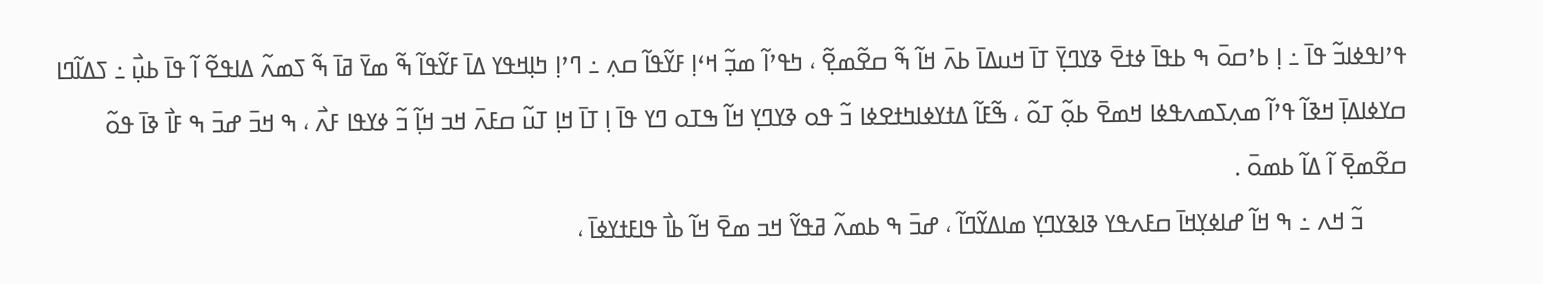ߟߴߊߟߦߊߏ߬ ߟߊ߫ ߸ ߊ߲ ߕߴߛߋ߫ ߒ ߕߟߊ߫ ߦߙߐ߫ ߢߌߣߌ߲߫ ߠߊ߫ ߞߎߡߊ߫ ߕߍ߫ ߞߊ߬ ߒ߬ ߛߐ߬ߘߐ߲߬ ، ߤߟߴߊ߬ ߘߏ߲߬ ߞߵߊ߲ ߓߌ߬ߟߊ߬ ߛߍ߲ ߸ ߣߴߊ߲ ߤߊ߲ߞߟߌ ߡߊ߫ ߓߌ߬ߟߊ߬ ߒ߬ ߘߌ߫ ߥߊ߫ ߒ߬ ߖߘߍ߬ ߡߊߟߐ߬ ߊ߬ ߟߊ߫ ߕߎ߲߯ ߸ ߖߡߊ߬ߣߊ ߛߌߦߊߡߊ߲߫ ߞߢߊ߬ ߟߴߊ߬ ߘߍ߲ߖߘߍߟߦߊ ߞߘߐ߫ ߕߋ߲߬ ߠߋ߬ ، ߒ߬ߓߊ߬ ߡߙߌߦߊߤߙߐߦߊ ߏ߬ ߟߋ ߢߌߣߌ߲ ߞߊ߬ ߒߠߋ ߣߌ ߟߊ߫ ߊ߲ ߠߊ߫ ߞߊ߲ ߠߎ߬ ߛߓߍ߫ ߞߏ ߞߊ߲߬ ߏ߬ ߦߌߟߊ ߓߍ߯ ، ߒ ߞߏ߫ ߝߏ߫ ߒ ߓߊ߯ ߢߊ߫ ߟߋ߬ ߛߐ߬ߘߐ߲߫ ߊ߬ ߡߊ߬ ߕߘߋ߫ .
       ߏ߬ ߞߍ ߸ ߒ ߞߊ߬ ߝߊߦߌ߲ߞߊ߫ ߛߓߍߟߌ ߢߊߢߌߣߌ߲ ߘߊߡߌ߬ߣߊ߬ ، ߝߏ߫ ߒ ߕߘߍ߬ ߥߟߌ߬ ߞߏ ߘߐ߫ ߞߊ߬ ߕߊ߯ ߟߊߓߙߌߦߊ߫ ،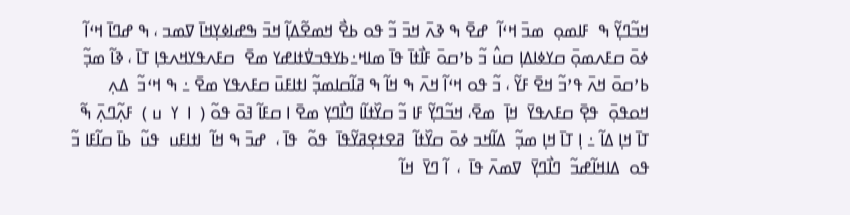ߞߏ߬ߣߌ߲߬ ߒ  ߓߊߘߋ߲  ߘߏ߫ ߞߵߊ߬  ߝߐ߫ ߒ ߢߍ߫ ߞߏ߫ ߏ߬ ߟߋ ߕߐ߯ ߞߘߐ߬ߡߊ߲߬ ߞߏ߫ ߒߝߊߦߌ߲ߞߊ߫ ߜߘߏ ، ߒ ߝߣߊ߫ ߞߵߊ߬ ߦߋ߫ ߛߓߍߘߋ߲߫ ߛߌߦߊߡߊ߲ ߛߎ߮ ߏ߬ ߕߴߛߋ߫ ߓߊ߯ߙߊ߫ ߟߊ߫ ߘߊߞ߸ߕߌߟߏߜ߭ߙߊߝߌ ߘߐ߫  ߛߓߍߟߌߞߍߟߊ߲ ߠߊ߫ ، ߢߊ߬ ߘߏ߲߬ ߕߴߛߋ߫ ߞߍ߫ ߟߴߏ߬ ߞߐ߫ ߓߌ߬ ، ߏ߬ ߟߋ ߞߵߊ߬ ߞߍ߫ ߒ ߞߊ߬ ߒ ߥߊ߬ߛߊߘߏ߲߬ ߊߙߊߓߎ߫ ߛߓߍߟߌ ߘߐ߫ ߸ ߒ ߞߵߏ߬  ߡߍ߲  ߞߋߟߋ߲߫  ߟߐ߲߫ ߛߓߍߟߌ߫  ߞߊ߲߫  ߘߐ߫، ߞߏ߬ߣߌ߲߬ ߓߊ ߏ߬ ߛߌ߰ߙߊ߬ߊ ߣߊ߯ߣߌ߲ ߘߐ߫ ߊ ߛߓߊ߬ ߔߋ߫ ߟߋ߬ (  ߊ  ߌ  ߎ )  ߓߍ߲߬ߣߍ߲߫ ߒ߬ ߠߊ߫ ߞߊ߲ ߡߊ߬ ߸ ߊ߲ ߠߊ߫ ߞߊ߲ ߘߏ߲߬  ߡߊ߬ߞߏ ߦߋ߫ ߛߌ߰ߙߊ߬  ߥߐߙߐ߲ߥߌ߬ߟߊ߫  ߟߋ߬  ߟߊ߫ ،  ߝߏ߫ ߒ ߞߊ߬  ߊߙߊߓߎ  ߟߎ߬  ߕߊ߫ ߛߊ߬ߓߊ ߏ߬ ߟߋ  ߡߊߞߊ߬ߝߏ߬  ߣߊ߯ߣߌ߲߫  ߜߘߍ߫ ߟߊ߫  ،  ߊ߬ ߣߌ߫  ߞߊ߬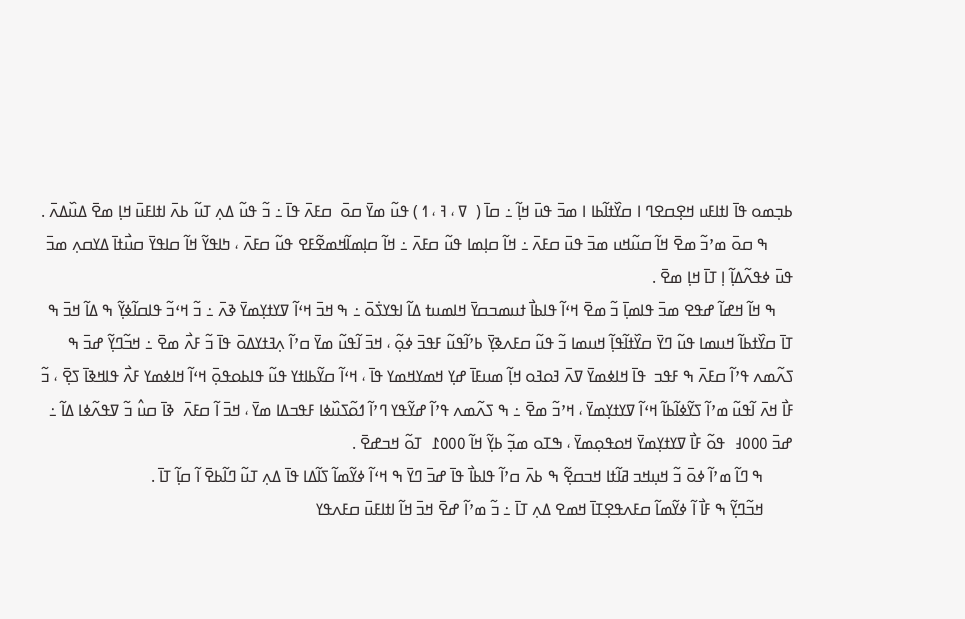ߕߏ߲ߘߋ ߟߊ߫ ߊߙߊߓߎ ߞߐ߲ߛߐߣ ߊ ߛߌ߰ߙߊ߬ߕߊ ߊ ߘߏ߫ ߟߎ߫ ߞߊ߲߬ ߸ ߛߊ߫ (  ߜ ، ߔ ، ߗ ) ߟߎ߬ ߘߌ߫ ߛߋ߫  ߛߓߍ߫ ߟߊ߫ ߸ ߏ߬ ߟߎ߬ ߡߍ߲ ߠߎ߬ ߕߍ߫ ߊߙߊߓߎ߫ ߞߊ߲ ߘߐ߫ ߡߎ߰ߡߍ߫ .
      ߒ ߛߋ߫ ߘߴߏ߬ ߘߐ߫ ߞߊ߬ ߛߎ߬ߞߎ ߘߏ߫ ߟߎ߫ ߛߓߍ߫ ߸ ߞߊ߬ ߛߊ߲ߘߊ ߟߎ߬ ߛߓߍ߫ ߸ ߞߊ߬ ߛߊ߲ߘߊ߬ߞߘߐ߬ߓߐ ߟߎ߬ ߛߓߍ߫ ، ߤߊߟߌ߬ ߞߊ߬ ߛߊߟߌ߫ ߛߎ߯ߙߊ߫ ߡߌߛߍ߲ ߘߏ߫ ߟߎ߫ ߦߟߍ߬ߡߊ߲߬ ߊ߲ ߠߊ߫ ߞߊ߲ ߘߐ߫ .
    ߒ ߞߊ߬ ߞߝߊ߬ ߝߟߐ ߘߏ߫ ߟߊߘߊ߲߫ ߏ߬ ߘߐ߫ ߞߵߊ߬ ߟߊߕߊ߯ ߙߎߘߏߛߌ߫ ߞߊߘߎߙ ߡߊ߬ ߊߟߌߖ߭ߋ߫ ߸ ߒ ߞߏ߫ ߞߵߊ߬ ߜߌߙߌ߲ߘߌ߫ ߢߍ߫ ߸ ߏ߬ ߞߵߏ߬ ߟߊߛߊ߬ߦߌ߲߬ ߒ ߡߊ߬ ߞߏ߫ ߒ ߠߊ߫ ߛߌ߰ߙߕߊ߬ ߞߎߘߊ ߟߎ߬ ߣߌ߫ ߛߌ߰ߙߊ߬ߟߊ߲߬ ߞߎߘߊ ߏ߬ ߟߎ߬ ߛߓߍߢߌ߲߫ ߕߴߊ߬ߟߎ߬ ߓߟߏ߫ ߦߋ߲߬ ، ߞߏ߫ ߊ߬ߟߎ߬ ߘߌ߫ ߛߴߊ߬ ߍ߲ߔߙߌߡߋ߫ ߟߊ߫ ߏ߬ ߓߍ߯ ߘߐ߫ ߸ ߞߏ߬ߣߌ߲߬ ߝߏ߫ ߒ ߖߍ߬ߘߍ ߟߴߊ߬ ߛߓߍ߫ ߒ ߓߟߏ  ߟߊ߫ ߞߊߦߘߌ߫ ߜߍ߫ ߔߋߔߋ ߞߊ߲߬ ߘߎߓߊ߫ ߝߌ߲ ߞߘߌߞߘߌ ߟߊ߫ ، ߞߵߊ߬ ߛߌ߬ߕߊߙߌ ߟߎ߬ ߟߊߕߋߟߋ߲߫ ߞߵߊ߬ ߞߊߦߘߌ ߓߍ߯ ߟߊߞߢߊ߫ ߖߐ߲߫ ، ߏ߬ ߓߊ߯ ߞߍ߫ ߊ߬ߟߎ߬ ߘߴߊ߬ ߖߌ߬ߦߊ߬ߕߊ߬ ߞߵߊ߬ ߜߌߙߌ߲ߘߌ߫ ، ߞߴߏ߬ ߘߐ߫ ߸ ߒ ߖߍ߬ߘߍ ߟߴߊ߬ ߝߌ߬ߟߌ ߣߴߊ߬ ߗߋ߬ߖߎ߰ߦߊ ߓߟߏߡߊ ߘߌ߫ ، ߞߏ߫ ߊ߬ ߛߓߍ߫  ߢߊ߫ ߛߎ߮ ߏ߬ ߜߟߍ߬ߦߊ ߡߊ߬ ߸  ߝߏ߫ ߀߀߀߃  ߟߋ߬ ߓߊ߯ ߜߌߙߌ߲ߘߌ߫ ߞߋߟߋ߲ߘߌ߫ ، ߒߠߋ ߘߏ߲߬ ߕߌ߲߬ ߞߊ߬ ߀߀߀߁  ߠߋ߬ ߞߏߝߐ߫ .
       ߒ ߣߊ߬ ߘߴߊ߬ ߦߋ߫ ߏ߬ ߞߎ߲ߞߏ ߥߊ߬ߙߊ ߞߏߛߐ߲߬ ߒ ߕߍ߫ ߛߴߊ߬ ߟߊߕߊ߯ ߟߊ߫ ߝߏ߫ ߣߌ߫ ߒ ߞߵߊ߬ ߦߌ߬ߘߊ߬ ߖߊ߬ߡߊ ߟߊ߫ ߡߍ߲ ߠߎ߬ ߣߊ߬ߕߐ߫ ߊ߬ ߛߊ߲߬ ߠߊ߫ .
       ߞߏ߬ߣߌ߲߬ ߒ ߓߊ߯ ߊ߬ ߦߌ߬ߘߊ߬ ߛߓߍߟߐ߲ߠߊ߫ ߞߘߐ ߡߍ߲ ߠߊ߫ ߸ ߏ߬ ߘߴߊ߬ ߝߐ߫ ߞߏ߫ ߞߊ߬ ߊߙߊߓߎ߫ ߛߓߍߟߌ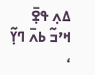ߡߍ߲ ߟߐ߲߫ ߞߴߏ߬ ߕߍ߫ ߣߌ߲߬ ،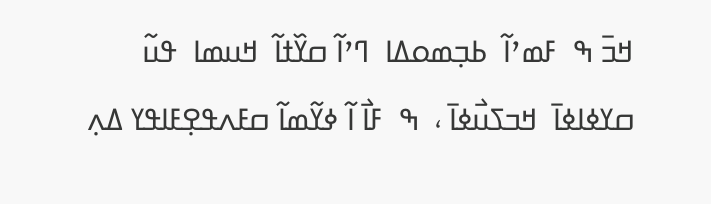ߞߏ߫ ߒ  ߓߘߴߊ߬  ߕߏ߲ߘߋߡߊ  ߣߴߊ߬ ߛߌ߰ߙߊ߬  ߞߎߘߊ  ߟߎ߬  ߛߌߦߊߦߊ߫  ߞߏߖߎ߯ߦߊ߫ ،  ߒ  ߓߊ߯ ߊ߬ ߦߌ߬ߘߊ߬ ߛߓߍߟߐ߲ߓߊߟߌ ߡߍ߲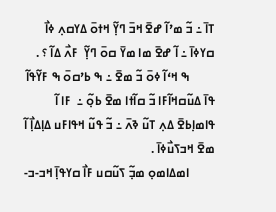ߠߊ߫ ߸ ߏ߬ ߘߴߊ߬ ߝߐ߫ ߞߏ߫ ߣߌ߲߬ ߞߙߋ߫ ߡߌߛߍ߲ ߦߊ߯ ߛߌߦߊ߫ ߸ ߊ߬ ߝߐ߫ ߘߊ ߘߌ߫ ߛߋ߫ ߣߌ߲߬  ߓߍ߯ ߡߊ߬ ؟ .
        ߒ ߞߵߊ߬ ߦߋ߫ ߏ߬ ߘߐ߫ ߸ ߒ ߕߴߛߋ߫ ߒ ߓߌ߬ߟߊ߬ ߟߊ߫ ߡߎ߬ߛߞߊ߬ߓߊ ߏ߬ ߛߊ߬ߙߊ ߘߐ߫ ߕߋ߲߬ ߸  ߓߊ ߊ߬ ߟߊߘߊ߲ߕߐ߫ ߡߍ߲ ߠߎ߬ ߢߍ߫ ߸ ߏ߬ ߟߎ߬ ߞߟߊߓߎ ߡߊ߲ߡߊ߲߯ ߊ߬ ߘߐ߫ ߞߏߖߎ߯ߦߊ߫ .
        ߊߘߡߊߘߋ߲ ߘߏ߲߬ ߖߎ߬ߛߎ ߓߊ߯ ߛߌߟߊ߲߫ ߞߏ-ߏ-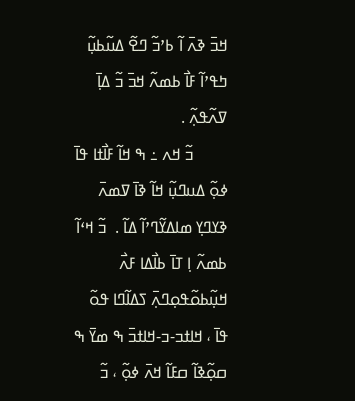ߞߏ߫ ߢߍ߫ ߊ߬ ߕߴߏ߬ ߣߐ߬ ߡߎ߬ߕߎ߲߬ ߤߟߴߊ߬ ߓߊ߯ ߕߘߍ߬ ߞߏ߫ ߏ߬ ߡߊ߲߫ ߜߍ߬ߟߍ߲߬ .
        ߏ߬ ߞߍ ߸ ߒ ߞߊ߬ ߓߊ߯ߙߊ ߟߊ߫ ߦߋ߲߬ ߡߎߣߎ߲߬ ߞߊ߬ ߢߊ߫ ߜߘߍ߫ ߢߌߣߌ߲ ߘߊߡߌ߬ߣߴߊ߬ ߡߊ߬ .  ߏ߬ ߞߵߊ߬ ߕߘߍ߬ ߊ߲ ߠߊ߫ ߕߊ߯ߡߊ ߓߍ߯ ߞߎ߲߬ߕߋ߬ߟߋ߲ߣߍ߲߫ ߖߡߊ߬ߣߊ ߟߋ߬ ߟߊ߫ ، ߞߊߙߏ-ߏ-ߞߊߙߏ߫ ߒ ߘߌ߫ ߒ ߛߋ߲߬ߢߊ߬ ߛߓߊ߬ ߞߍ߫ ߦߋ߲߬ ، ߏ߬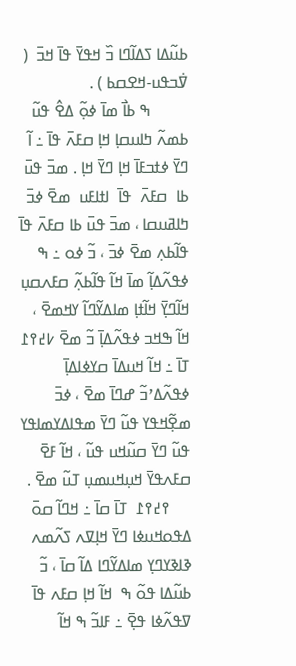ߕߎ߬ߡߊ ߖߡߊ߬ߣߊ ߏ߰ ߞߟߌ߫ ߟߊ߫ ߞߏ߫  (  ߜ߭ߏߟߎ-ߞߐߛߕ ) .
         ߒ ߕߊ߯ ߘߊ߫ ߦߋ߲߬ ߡߐ߮ ߟߎ߬ ߕߘߍ߬ ߤߊߎߛߊ߲ ߞߊ߲ ߛߓߍ߫ ߟߊ߫ ߸ ߊ߬ ߣߌ߫ ߦߙߏߓߊ߫ ߞߊ߲ ߣߌ߫ ߞߊ߲ . ߘߏ߫ ߟߎ߫ ߕߊ  ߛߓߍ߫  ߟߊ߫  ߊߙߊߓߎ  ߘߐ߫ ߦߏ߫ ߤߊߥߎߛߊ ، ߘߏ߫ ߟߎ߫ ߕߊ ߛߓߍ߫ ߟߊ߫ ߟߊ߬ߕߍ߲ ߘߐ߫ ߦߏ߫ ، ߏ߬ ߦߋ ߸ ߒ ߦߟߍ߬ߡߊ߲߬ ߘߊ߫ ߞߊ߬ ߟߊ߬ߕߍ߲߬ ߛߓߍߛߎ߲ ߞߊ߬ߣߌ߲߫ ߞߊ߬ߙߊ߲ ߘߊߡߌ߬ߣߊ߬ ߌߞߘߐ߫ ، ߞߊ߬ ߒߞߏ ߦߟߍ߬ߡߊ߲߫ ߏ߬ ߘߐ߫ ߇߄߉߁ ߠߊ߫ ߸ ߞߊ߬ ߞߎߡߊ߫ ߛߌߦߊߡߊ߲߫ ߦߟߍ߬ߡߴߏ߬ ߝߣߊ߫ ߘߐ߫ ، ߦߏ߫ ߘߐ߲߬ߞߟߌ ߟߎ߬ ߣߌ߫ ߘߟߊߡߌߘߊߟߌ ߟߎ߬ ߣߌ߫ ߛߎ߬ߞߎ ߟߎ߬ ، ߞߊ߬ ߓߐ߫ ߛߓߍߟߌ߫ ߞߎ߲ߞߎߘߎ߲ ߠߎ߬ ߘߐ߫ .
     ߉߄߉߁  ߠߊ߫ ߛߊ߫ ߸ ߞߣߊ߬ ߛߋ߫ ߡߟߋߞߎߦߊ ߣߌ߫ ߞߊ߲ߜߍ ߖߍ߬ߘߍ ߢߊߢߌߣߌ߲ ߘߊߡߌ߬ߣߊ ߡߊ߬ ߛߊ߫ ، ߏ߬ ߕߎ߬ߡߊ ߟߋ߬ ߒ  ߞߊ߬ ߞߊ߲ ߛߓߍ ߟߊ߫ ߜߟߍ߬ߦߊ ߟߐ߲߫ ߸ ߓߊߏ߬ ߒ ߞߊ߬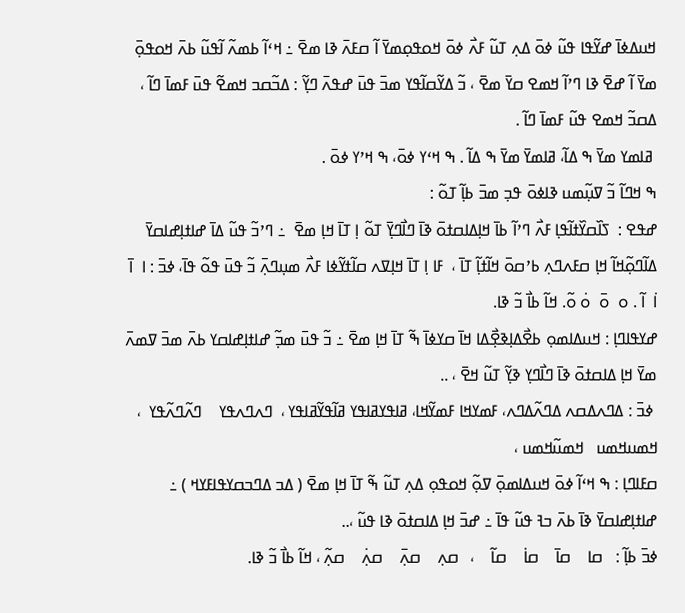ߞߎߡߦߊ߫ ߝߌ߬ߟߊ ߟߎ߬ ߦߋ߫ ߡߍ߲ ߠߎ߬ ߓߍ߯ ߦߋ߫ ߞߋߟߋ߲ߘߌ߫ ߊ߬ ߛߓߍ߫ ߢߊ ߘߐ߫ ߸ ߞߵߊ߬ ߕߘߍ߬ ߊ߬ߟߎ߬ ߕߍ߫ ߞߋߟߋ߲߫ ߘߌ߫ ߊ߬ ߝߐ߫ ߢߊ ߣߴߊ߬ ߞߘߐ ߛߌ߫ ߘߐ߫ ، ߏ߬ ߡߌ߬ߛߊ߬ߟߌ ߘߏ߫ ߟߎ߫ ߝߟߍ߫ ߣߌ߲߬ : ߡߏ߬ߛߏ ߞߘߐ߬ ߟߎ߫ ߓߘߊ߫ ߣߊ߬ ، ߡߛߏ߬ ߞߘߐ ߟߎ߬ ߓߘߊ߫ ߣߊ߬ .
 ߥߊߘߌ ߘߌ߫ ߒ ߡߊ߬، ߥߊߘߌ߫ ߘߌ߫ ߒ ߡߊ߬ . ߒ ߞߵߌ ߦߋ߫، ߒ ߞߴߌ ߦߋ߫ .
ߒ ߞߣߊ߬ ߏ߬ ߜߎ߲߬ߘߎ ߢߊߦߋ߫ ߟߏ߲ ߘߏ߫ ߕߊ߲߬ ߠߋ߬ :
ߝߟߐ :  ߖߊ߰ߛߌ߰ߙߊ߬ߟߊ߲ ߓߍ߯ ߣߴߊ߬ ߕߊ߫ ߞߊ߲ߡߊߛߙߋ߫ ߢߊ߫ ߣߊ߯ߣߌ߲߫ ߠߋ߬ ߊ߲ ߠߊ߫ ߞߊ߲ ߘߐ߫  ߸ ߣߴߏ߬ ߟߎ߬ ߡߊ߫ ߝߊߙߊ߲ߝߊߛߌ߫ ߡߊ߬ߣߋ߲߬ߞߊ߬ ߞߊ߲ ߛߓߍߣߍ߲ ߕߴߛߋ߫ ߞߊ߬ߙߊ߲߬ ߠߊ߫ ،  ߓߊ ߊ߲ ߠߊ߫ ߞߊ߲ߜߍ ߛߊ߬ߙߌ߬ߦߊ ߓߍ߯ ߘߎ߲ߣߍ߲߫ ߏ߬ ߟߎ߫ ߟߋ߬ ߟߊ߫، ߦߏ߫ : ߊ  ߊ߫  ߊ߭  ߊ߬ . ߋ  ߋ߫  ߋ߭ ߋ߬. ߞߊ߬ ߕߊ߯ ߏ߬ ߢߊ.
ߝߌߟߊߣߊ߲ : ߞߎߡߊߘߋ߲ ߕߐ߯ߡߊ߲ߢߐ߲߯ߡߊ ߞߊ߫ ߛߌߦߊ߫ ߒ߬ ߠߊ߫ ߞߊ߲ ߘߐ߫ ߸ ߏ߬ ߟߎ߫ ߘߏ߲߬ ߝߊߙߊ߲ߝߊߛߌ ߕߍ߫ ߘߏ߫ ߜߘߍ߫ ߘߌ߫ ߞߊ߲ ߡߊߛߙߋ߫ ߢߊ߫ ߣߊ߯ߣߌ߲ ߢߌ߲߬ ߠߎ߬ ߞߐ߫ ، ..
 ߦߏ߫ : ߡߣߍߡߛߍ ߡߣߍ߬ߡߣߍ، ߓߘߌߞߊ ߓߘߌ߬ߞߊ، ߥߊߟߌߥߊߟߌ ߥߊ߬ߟߌ߬ߥߊߟߌ ،  ߣߍߣߍߟߌ    ߣߍ߬ߣߍ߬ߟߌ  ،   ߞߘߎߞߘߎ   ߞߘߎ߬ߞߘߎ ،
ߛߓߊߣߊ߲ : ߒ ߞߵߊ߬ ߦߋ߫ ߞߎߡߊߘߋ߲߫ ߜߋ߲߬ ߞߋߟߋ߲ ߡߍ߲ ߠߎ߬ ߒ߬ ߠߊ߫ ߞߊ߲ ߘߐ߫ ( ߡߏ ߡߣߏߛߌߟߊߓߌߞ ) ߸ ߝߊߙߊ߲ߝߊߛߌ߫ ߢߊ߫ ߕߍ߫ ߏߔ ߟߎ߬ ߟߊ߫ ߸ ߝߏ߫ ߞߊ߲ ߡߊߛߙߋ߫ ߢߊ ߟߎ߬ ،..
ߦߏ߫ ߕߊ߲߬ :   ߛߊ    ߛߊ߫    ߛߊ߭    ߛߊ߬    ،   ߛߍ߲    ߛߍ߲߫    ߛߍ߲߭    ߛߍ߲߬ ، ߞߊ߬ ߕߊ߯ ߏ߬ ߢߊ.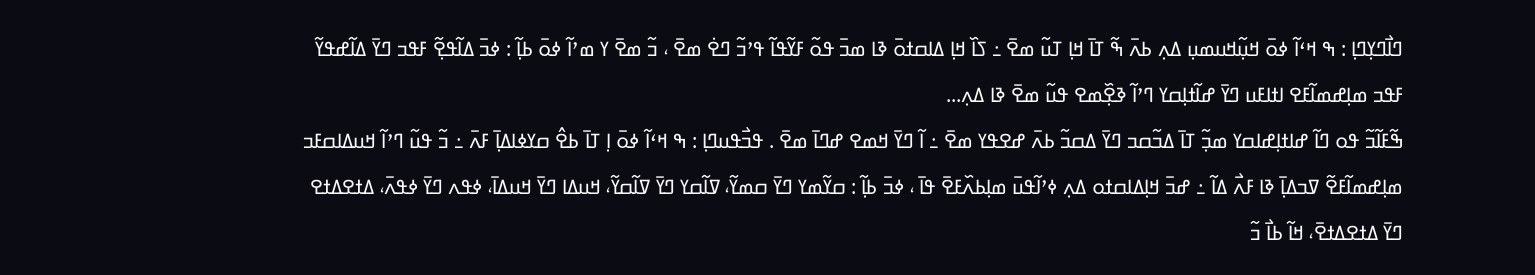ߣߊ߯ߣߌ߲ߣߊ߲ : ߒ ߞߵߊ߬ ߦߋ߫ ߞߎ߲߬ߞߎߘߎ߲ ߡߍ߲ ߕߍ߫ ߒ߬ ߠߊ߫ ߞߊ߲ ߠߎ߬ ߘߐ߫ ߸ ߖߊ߰ ߞߊ߲ ߡߊߛߙߋ߫ ߢߊ ߘߏ߫ ߟߋ߬ ߓߌ߬ߟߊ߬ ߟߴߏ߬ ߣߐ߭ ߘߐ߫ ، ߏ߬ ߘߐ߫ ߌ ߘߴߊ߬ ߦߋ߫ ߕߊ߲߬ : ߦߏ߫ ߡߊ߬ߟߐ߲߬ ߓߟߏ ߣߌ߫ ߡߊ߬ߝߟߌ߬ ߓߟߏ ߘߊ߲ߝߘߊ߬ߓߐ ߊߙߊߓߎ ߣߌ߫ ߝߊ߬ߙߊ߲ߛߌ ߣߴߊ߬ ߢߐ߲߰ߘߐ ߟߎ߬ ߘߐ߫ ߢߊ ߡߍ߲...
ߒ߬ߓߊ߬ߏ߬ ߟߋ ߣߊ߬ ߝߊߙߊ߲ߝߊߛߌ ߘߏ߲߬ ߠߊ߫ ߡߏ߬ߛߏ ߣߌ߫ ߡߛߏ߬ ߕߍ߫ ߝߐߟߌ ߘߐ߫ ߸ ߊ߬ ߣߌ߫ ߞߘߐ ߝߣߊ߫ ߘߐ߫ . ߟߏ߯ߟߎߣߊ߲ : ߒ ߞߵߊ߬ ߦߋ߫ ߊ߲ ߠߊ߫ ߕߐ߮ ߛߌߦߊߡߊ߲߫ ߓߍ߫ ߸ ߏ߬ ߟߎ߬ ߣߴߊ߬ ߞߎߡߊߛߓߏ ߘߊ߲ߝߘߊ߬ߓߐ߬ ߜߏߡߊ߲߫ ߢߊ ߓߍ߯ ߡߊ߬ ߸ ߝߏ߫ ߞߊ߲ߡߊߛߙߋ ߡߍ߲ ߦߴߊ߬ߟߎ߫ ߘߊ߲ߕߍ߰ߓߐ߫ ߟߊ߫ ، ߦߏ߫ ߕߊ߲߬ : ߛߌ߬ߘߌ ߣߌ߫ ߛߘߌ߬، ߜߊ߬ߛߌ ߣߌ߫ ߜߊ߬ߛߌ߬، ߞߎߡߊ ߣߌ߫ ߞߎߡߊ߫، ߦߟߍ ߣߌ߫ ߦߟߍ߫، ߡߙߐߡߙߐ ߣߌ߫ ߡߙߐߡߙߐ߫، ߞߊ߬ ߕߊ߯ ߏ߬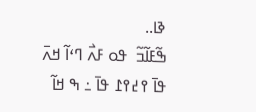ߢߊ..
ߒ߬ߓߊ߬ߏ߬  ߟߋ ߓߍ߯ ߣߵߊ߬ ߞߍ߫ ߟߊ߫ ߉߄߉߁ ߟߊ߫ ߸ ߒ ߞߊ߬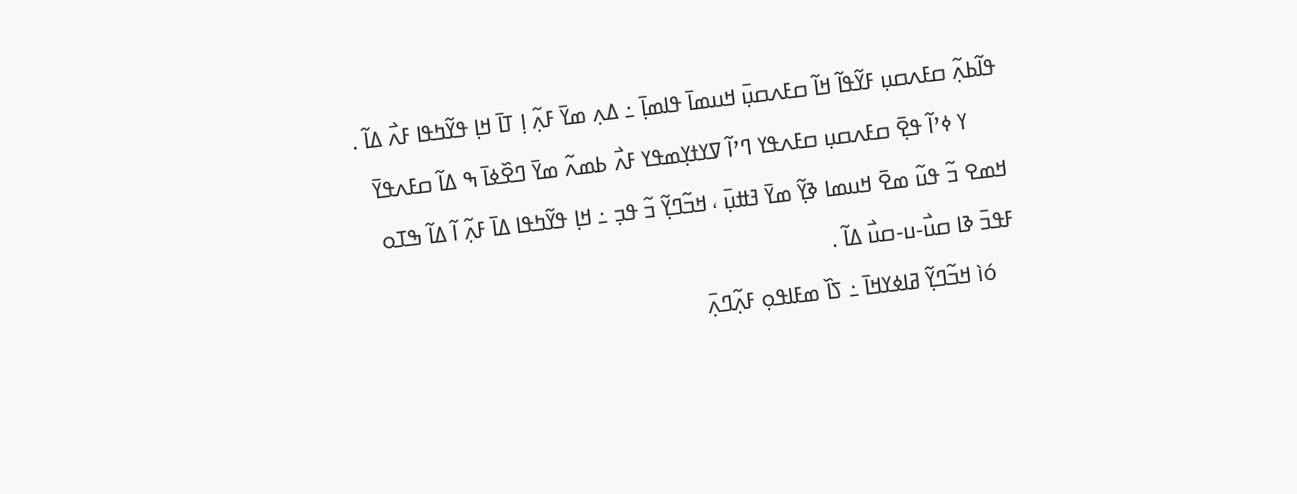ߟߊ߬ߕߍ߲߬ ߛߓߍߛߎ߲ ߓߌ߬ߟߊ߬ ߞߊ߬ ߛߓߍߛߎ߲߫ ߞߎߘߊ߫ ߟߊߘߊ߲߫ ߸ ߡߍ߲ ߘߌ߫ ߓߍ߲߬ ߊ߲ ߠߊ߫ ߞߊ߲ ߟߌ߬ߤߟߊ ߓߍ߯ ߡߊ߬ .
      ߌ ߦߴߊ߬ ߟߐ߲߫ ߛߓߍߛߎ߲ ߛߓߍߟߌ ߣߴߊ߬ ߜߌߙߌ߲ߘߟߌ ߓߍ߯ ߕߘߍ߬ ߘߌ߫ ߣߐ߰ߦߊ߫ ߒ ߡߊ߬ ߛߓߍߟߌ߫ ߞߘߐ ߏ߬ ߟߎ߬ ߘߐ߫ ߞߎߘߊ ߢߌ߲߬ ߘߌ߫ ߔߚߎ߲߫ ، ߞߏ߬ߣߌ߲߬ ߏ߬ ߟߏ߲ ߸ ߞߊ߲ ߟߌ߬ߤߟߊ ߡߊ߫ ߓߍ߲߬ ߊ߬ ߡߊ߬ ߒߠߋ ߓߟߏ߫ ߢߊ ߛߎ߯-ߎ-ߛߎ߯ ߡߊ߬ .
    ìó ߞߏ߬ߣߌ߲߬ ߥߊߦߌߞߊ߫ ߸ ߖߊ߰ ߘߓߊߟߋ߲ ߓߍ߲߬ߣߍ߲߫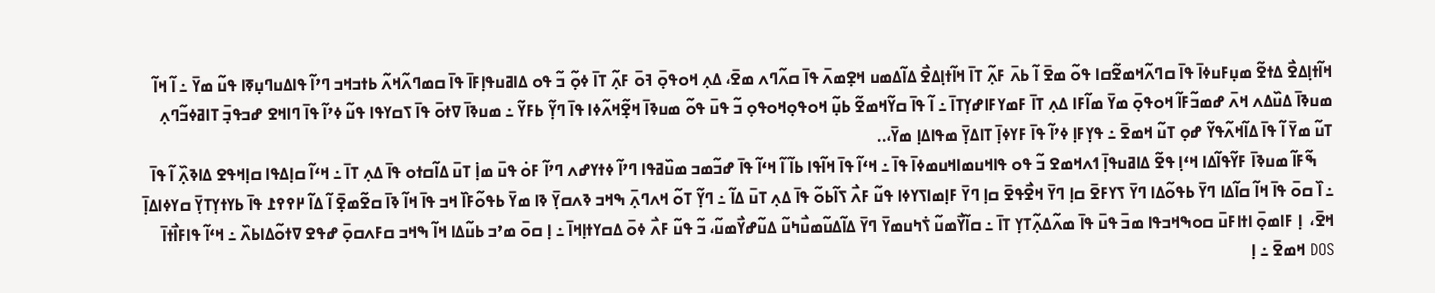ߞߊ߬ߙߊ߲ߡߐ߯ ߡߙߐ߬ ߘߎ߲ߓߎߦߊ߫ ߟߊ߫ ߛߣߍ߬ߞߘߐ߬ߛߊ ߟߋ߬ ߘߐ߫ ߊ߬ ߕߍ߫ ߓߍ߲߬ ߠߊ߫ ߞߊ߬ߙߊ߲ߡߐ߯ ߡߊ߬ߡߘߎ ߞߐ߲ߘߍ߫ ߟߊ߫ ߛߍ߬ߣߍ ߘߐ߫، ߡߍ߲ ߞߋߟߋ߲߫ ߔߋ߫ ߓߍ߲߬ ߠߊ߫ ߦߋ߲߬ ߏ߬ ߟߋ ߡߊߥߎߟߊ߲ߓߊ߫ ߟߊ߫ ߛߘߣߍ߬ߞߍ߬ ߕߙߏߞߏ ߣߴߊ߬ ߟߊߡߎߣߎ߲ߧߊ ߟߎ߬ ߘߌ߫ ߸ ߊ߬ ߞߊ߬ ߘߎߢߊ߫ ߡߎ߰ߡߍ ߞߍ߫ ߝߘߏ߬ߓߊ߬ ߞߋߟߋ߲߫ ߘߌ߫ ߘߊ߬ߓߊ ߡߍ߲ ߠߊ߫ ߓߘߌߓߊߝߌ߲ߠߊ߫ ߸ ߊ߬ ߟߊ߫ ߛߌ߬ߞߘߐ߬ ߕߎ߲߬ ߞߋߟߋ߲ߞߋߟߋ߲ ߏ߬ ߟߎ߫ ߟߋ߬ ߘߎߢߊ߫ ߞߐ߲߬ߞߍ߬ߦߊ ߟߊ߫ ߣߌ߲߬ ߕߓߌ߬ ߸ ߘߎߢߊ߫ ߜߙߋ߫ ߟߊ߫ ߖߛߌߟߊ ߟߎ߬ ߦߴߊ߬ ߟߊ߫ ߣߊߞߐ ߝߏߟߏ߲߫ ߠߊߥߦߏ߬ߣߍ߲ ߠߎ߬ ߘߌ߫ ߊ߬ ߟߊ߫ ߡߊ߬ߞߍ߬ߟߌ߬ ߝߋ߲ ߠߎ߬ ߞߘߐ߫ ߸ ߟߌ߲ߓߊ߲ ߦߴߊ߬ ߟߊ߫ ߓߌߦߊ߲߫ ߠߊߡߌ߲߫ ߘߟߊߡߊ߲ ߘߌ߫،..
    ߒ߬ߓߊ߬ ߘߎߢߊ߫ ߓߌ߬ߟߊ߬ߡߊ ߞߵߊ߲ ߟߐ߬ ߡߊߥߎߟߊ߲߫ ߗߍߞߘߐ ߏ߬ ߟߋ ߟߊߞߎߘߊߞߎߘߦߊ߫ ߟߊ߫ ߸ ߞߵߊ߬ ߟߊ߫ ߞߊ߬ߟߊ ߕߊ߬ ߊ߬ ߞߵߊ߬ ߟߊ߫ ߝߏ߬ߘߏ ߘߎ߰ߥߟߊ ߣߴߊ߬ ߦߙߌߝߍ ߣߴߊ߬ ߓߋ߭ ߟߎ߫ ߘߊ߲߭ ߠߎ߫ ߡߊ߬ߛߙߋ ߟߊ߫ ߡߍ߲ ߠߊ߫ ߸ ߞߵߊ߬ ߛߊ߲ߡߟߊ ߛߊ߲ߞߟߐ ߡߊߢߍ߲߰ ߊ߬ ߟߊ߫ ߸ ߊ߰ ߛߋ߫ ߟߊ߫ ߞߊ߬ ߛߊ߬ߡߊ ߣߌ߫ ߕߟߋ߬ߡߊ ߣߌ߫ ߖߌߓߐ߫ ߛߊ߲ ߣߌ߫ ߞߐ߯ߟߐ߫ ߛߊ߲ ߣߌ߫ ߓߊ߲ߘߊߖߌߦߊ ߟߎ߬ ߓߍ߯ ߖߊ߬ߕߋ߬ ߟߊ߫ ߡߍ߲ ߠߎ߫ ߡߊ߬ ߸ ߣߌ߲߬ ߠߋ߬ ߞߍߣߍ߲߫ ߒߞߏ ߢߍߛߌ߲߫ ߢߊ ߘߌ߫ ߕߟߋ߬ߓߊ߰ ߞߏ ߟߊ߫ ߞߊ߬ ߢߊ߫ ߛߐ߬ߘߐ߲߫ ߊ߬ ߡߊ߬ ߂߉߉߁ ߟߊ߫ ߕߌߙߌ߲ߠߌ߲߫ ߛߌߦߊߡߊ߲߫ ߞߐ߫،  ߊ߲ ߓߊߘߋ߲߫ ߊߙߊߓߎ߫ ߛߋߒߞߏߟߊ ߘߏ߫ ߟߎ߫ ߟߊ߫ ߘߍ߬ߡߍ߲߬ߠߌ߲ ߠߊ߫ ߸ ߛߊ߬ߌ߯ߘߎ߬ ߖ߭ߤߎߘߌ߫ ߣߌ߫ ߡߊ߬ߡߎ߬ߘߎ߯ߤߎ߬ ߡߎ߬ߝߌ߯ߘߎ߬، ߏ߬ ߟߎ߬ ߓߍ߯ ߦߋ߫ ߡߛߌߙߊ߲ߞߊ߫ ߸ ߊ߲ ߛߋ߫ ߘߴߏ ߕߎ߬ߡߊ ߞߊ߬ ߒߞߏ ߛߓߍߛߋ߲߫ ߝߟߐ ߜߙߋ߬ߡߊߕߍ߰ ߸ ߞߵߊ߬ ߟߊߓߊ߯ߙߊ߫  DOS ߞߘߐ߫ ߸ ߊ߲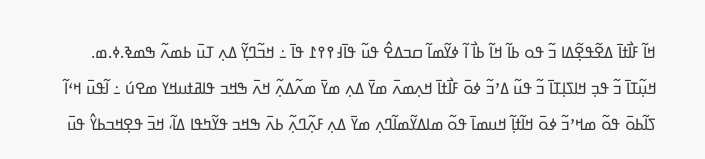ߞߊ߬ ߓߊ߯ߙߊ߫ ߡߐ߬ߟߐ߲߬ߡߊ ߏ߬ ߟߋ ߕߊ߬ ߞߊ߬ ߕߊ߯ ߊ߬ ߦߌ߬ߘߊ߬ ߛߏߡߐ߮ ߟߎ߬ ߟߊ߫߃߉߉߁ ߟߊ߫ ߸ ߞߏ߬ߣߌ߲߬ ߡߍ߲ ߠߎ߫ ߕߘߍ߬ ߒߘߢ.ߦ.ߘ. ߞߎ߲߬ߠߊ߫ ߏ߬ ߟߏ߲ ߞߊߖߊ߲ߠߊ߫ ߏ߬ ߟߎ߬ ߡߴߏ߬ ߦߋ߫ ߓߊ߯ߙߊ߫ ߞߍ߲ߘߍ߫ ߘߌ߫ ߡߍ߲ ߘߌ߫ ߘߍ߬ߡߍ߲߬ ߞߍ߫ ߒߞߏ ߟߊߥߙߎߞߌ ߘߐú ߸ ߊ߬ߟߎ߫ ߞߵߊ߬ ߖߊ߬ߕߋ߫ ߟߋ߬ ߘߞߴߏ߬ ߦߋ߫ ߞߊ߬ߙߊ߲߬ ߞߎߘߊ߫ ߟߋ߬ ߘߊߡߌ߬ߘߊ߬ߣߍ߲ ߘߌ߫ ߡߍ߲ ߓߍ߲߬ߣߍ߲߬ ߕߍ߫ ߒߞߏ ߟߌ߬ߤߟߊ ߡߊ߬، ߞߏ߫ ߟߐ߲ߞߏߕߌ߮ ߟߎ߫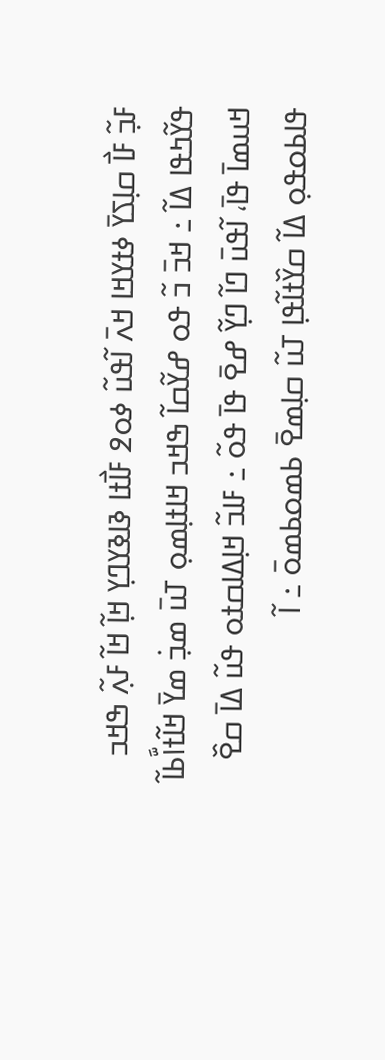ߓߏ߲߬ ߓߊ߯ ߛߊ߲ߖߌ߫ ߦߙߌߞߊ ߞߍ߫ ߊ߬ߟߎ߬ ߦߋ߶ ߓߊ߯ߙߊ ߢߊߢߌߣߌ߲ ߞߊ߲߬ ߞߊ߬ ߓߍ߲߬ ߒߞߏ ߟߌ߬ߤߟߊ ߡߊ߬ ߸ ߞߏ߫ ߏ߬ ߟߋ ߝߌ߬ߛߊ߬ ߒߞߏ ߞߊߙߊ߲ߘߋ߲ ߠߎ߫ ߘߏ߲߭ ߘߌ߫ ߞߊ߬ߙاَّ‍ߕߊ߬ ߞߎߘߊ߫ ߟߊ߫، ߊ߬ߟߎ߫ ߣߊ߬ ߣߌ߲߬ ߝߐ߫ ߟߊ߫ ߟߋ߬ ߸ ߓߊߏ߬ ߞߊ߲ߡߊߛߙߋ ߟߎ߬ ߡߊ߫ ߛߐ߰ ߟߊߕߋߟߋ߲ ߡߊ߬ ߛߌ߰ߙߊ߬ߟߊ߲ ߠߎ߬ ߛߊ߲ߘߐ߫ ߕߘߋߕߘߋ߫ ߸ ߊ߬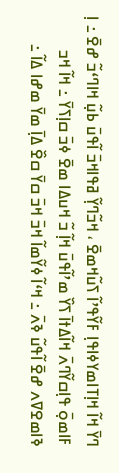ߣߌ߫ ߞߊ߬ ߞߊ߲ߠߊߘߌߦߊߟߊ߲ ߓߌ߬ߟߴߊ߬ ߖߎ߬ߞߘߐ߫ ، ߞߏ߬ߣߌ߲߬ ߥߟߊߞߏ߫ ߊ߬ߟߎ߫ ߕߎ߲߬ ߞߊߣߵߏ߬ ߝߐ߫ ߸ ߊ߲ ߓߊߘߋ߲߫ ߟߊ߲ߛߌ߬ߣߍ߫ ߞߊ߬ߡߙߊ߫ ߖߌ߰ ߘߴߊ߬ߟߎ߫ ߞߊ߲߬ ߏ߬ ߞߎߡߊ ߘߐ߫ ߦߏ߫ ߛߊ߲ߖߌ߫ ߸ ߞߊ߬ ߞߏ ߢߊߘߐߜߍ ߝߐ߫ ߊ߬ߟߎ߬ ߢߍ߫ ߸ ߞߵߊ߬ ߦߌ߬ߘߊ߬ ߞߏ߫ ߞߏ߫ ߛߌ߫ ߛߐ߰ ߡߊ߲߫ ߘߌ߫ ߘߝߊ ߡߊ߬ ߸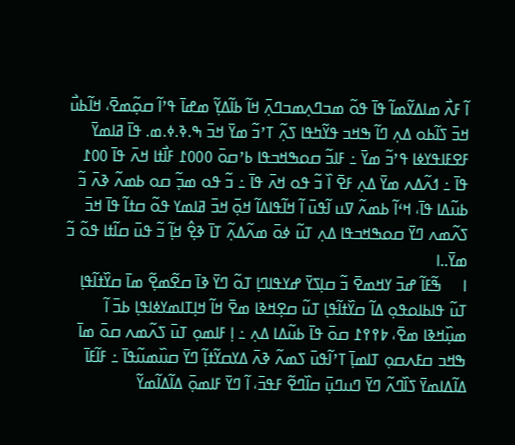ߊ߬ ߓߍ߯ ߘߊߡߌ߬ߘߊ߬ ߟߊ߫ ߟߋ߬ ߘߏߣߍ߲ߘߏߣߍ߲߫ ߞߊ߬ ߕߊ߬ߡߌ߲߬ ߘߝߊ߫ ߟߴߊ߬ ߛߋ߲߬ߘߐ߫، ߞߊ߬ߕߎ߯ ߞߏ߫ ߖߊ߬ߕߋ ߡߍ߲ ߣߊ߬ ߒߞߏ ߟߌ߬ߤߟߊ ߖߍ߲߬ ߠߴߏ߬ ߘߌ߫ ߞߏ߫ ߒ.ߢ.ߦ.ߘ. ߟߊ߫ ߥߊߘߌ߫ ߓߐߓߊߟߌߦߊ ߟߴߏ߬ ߘߌ߫ ߸ ߓߊߏ߬ ߛߋߒߞߏߟߊ ߕߴߛߋ߫ ߀߀߀߁ ߓߊ߯ߙߊ ߞߍ߫ ߟߊ߫ ߀߀߁ ߟߊ߫ ߸ ߗߍ߬ߡߍ ߘߌ߫ ߡߍ߲ ߓߐ߫ ߊ߰ ߏ߬ ߟߋ ߞߍ߫ ߟߊ߫ ߸ ߏ߬ ߟߋ ߘߏ߲߬ ߛߋ ߕߘߍ߬ ߢߍ߫ ߏ߬ ߕߎ߬ߡߊ ߟߊ߫، ߞߵߊ߬ ߕߘߍ߬ ߜߎ ߊ߬ߟߎ߫ ߊ߬ ߞߊ߬ߟߊߡߊ߬ ߞߋ߲߫ ߞߏ߫ ߥߊߘߌ ߟߋ߬ ߛߙߊ߬ ߟߊ߫ ߞߏ߫ ߖߍ߬ߘߍ ߣߌ߫ ߛߋߒߞߏߟߊ ߡߍ߲ ߠߎ߬ ߦߋ߫ ߘߍ߬ߡߍ߲߬ ߠߊ߫ ߢߐ߲߮ ߞߊ߲߬ ߏ߬ ߟߎ߫ ߛߊ߬ߙߊ ߟߋ߬ ߏ߬ ߘߌ߫..ߊ
ߊ     ߒ߬ߓߊ߬ ߝߏ߫ ߌߞߘߐ߫ ߏ߬ ߛߊ߲ߖߌ߫ ߝߌߟߊߣߊ߲ ߠߋ߬ ߣߌ߫ ߢߊ߫ ߛߐ߬ߘߐ߲߬ ߘߊ߫ ߛߌ߰ߙߊ߬ߟߊ߲ ߠߎ߬ ߟߊߕߊߋߟߋ߲ ߡߊ߬ ߛߌ߰ߙߊ߬ߟߊ߲ ߠߎ߬ ߛߐ߲ߞߢߊ ߘߐ߫ ߞߊ߬ ߞߊ߲ߠߊߘߌߦߊߟߊ߲ ߕߏ߫ ߊ߬ ߘߎ߲߰ߞߢߊ ߘߐ߫، ߈߉߉߁ ߛߋ߫ ߟߊ߫ ߕߎ߬ߡߊ ߡߍ߲ ߸ ߊ߲ ߓߊߘߋ߲ ߠߎ߫ ߖߍ߬ߘߍ ߛߋ߫ ߘߊ߫ ߒߞߏ ߛߓߍߛߋ߲ ߠߊߘߊ߲߫ ߠߴߊ߬ߟߎ߫ ߖߘߍ߬ ߢߍ߫ ߡߌߛߌ߬ߙߊ߲߬ ߣߌ߫ ߛߎ߰ߘߎ߬ߟߊ߫ ߸ ߓߊ߬ߓߊ߫ ߡߊ߬ߡߊߘߌ߫ ߖߊ߰ߣߍ߬ ߣߌ߫ ߣߎߣߎ߲߫ ߛߊ߰ߣߐ߬ ߓߟߏ߫، ߊ߬ ߣߌ߫ ߓߊߘߋ߲߫ ߡߊ߬ߡߊ߬ߘߌ߬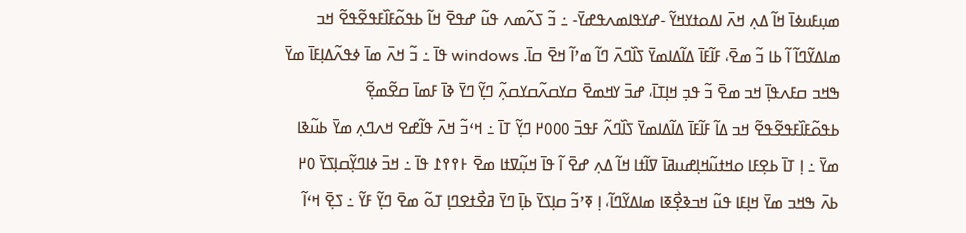ߘߎ߲ߓߎߦߊ߫ ߞߊ߬ ߡߍ߲ ߞߍ߫ ߊߡߋߙߌߞߌ߬ -ߝߌߟߊߘߍߟߝߌ߫- ߸ ߏ߬ ߖߍ߬ߘߍ ߟߎ߬ ߝߟߐ߫ ߞߊ߬ ߕߟߋ߬ߓߊ߰ߓߟߐ߬ߟߐ߬ ߞߏ ߘߊߡߌ߬ߣߊ߬ ߊ߬ ߕߊ ߏ߬ ߘߐ߫، ߓߊ߬ߓߊ߫ ߡߊ߬ߡߊߘߌ߫ ߖߊ߰ߣߍ߫ ߣߊ߬ ߘߴߊ߬ ߞߐ߫ ߛߊ߫. windows ߟߊ߫ ߸ ߏ߬ ߞߍ߫ ߘߊ߫ ߦߟߍ߬ߡߊ߲ߓߊ߫ ߘߌ߫ ߒߞߏ ߛߓߍߟߊ߲߫ ߞߏ ߘߐ߫ ߏ߬ ߟߏ߲ ߞߊ߲ߠߊ߫، ߝߏ߫ ߌߞߘߐ߫ ߛߌߛߍ߬ߛߌߛߍ߲߬ ߣߌ߲߬ ߣߌ߫ ߢߊ߫ ߓߘߊ߫ ߛߐ߬ߘߐ߲߬ ߕߟߋ߬ߓߊ߰ߓߟߐ߬ߟߐ߬ ߞߏ ߡߊ߬ ߓߊ߬ߓߊ߫ ߡߊ߬ߡߊߘߌ߫ ߖߊ߰ߣߍ߬ ߓߟߏ߫ ߀߀߀߂ ߣߌ߲߬ ߠߊ߫ ߸ ߞߵߏ߬ ߞߍ߫ ߟߊ߬ߝߐ ߞߍߣߍ߲ ߘߌ߫ ߕߎ߬ߢߊ ߘߌ߫ ߸ ߊ߲ ߠߊ߫ ߕߐ߲ߓߊ ߋߞߙߎ߬ߞߊ߲ߝߎߥߊ߫ ߜߊ߬ߙߊ ߞߊ߬ ߡߍ߲ ߝߐ߫ ߊ߬ ߟߊ߫ ߞߎ߲߬ߜߙߊ ߘߐ߫ ߅߉߉߁ ߟߊ߫ ߸ ߞߏ߫ ߦߊߣߌ߲߬ߛߊ߲ߖߌ߫ ߀߂ ߕߍ߫ ߒߞߏ ߘߌ߫ ߞߊ߲ߓߊ ߟߎ߬ ߞߏߢߐ߲߯ߧߊ ߘߊߡߌ߬ߣߊ߬، ߊ߲ ߧߴߏ߬ ߛߊ߲ߖߌ߫ ߕߊ߲߫ ߣߌ߫ ߥߐ߯ߙߐߣߊ߲ ߠߋ߬ ߘߐ߫ ߣߌ߲߬ ߓߌ߬ ߸ ߖߐ߲߫ ߞߵߊ߬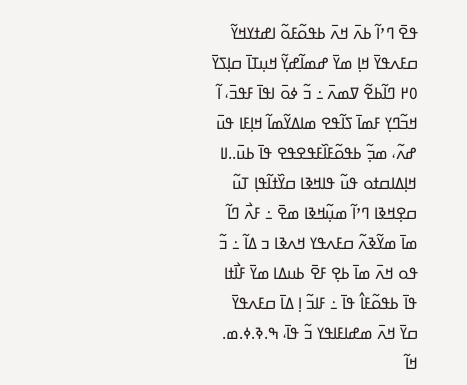ߟߐ߫ ߣߴߊ߬ ߕߍ߫ ߞߍ߫ ߕߟߋ߬ߓߋ߬ ߊߝߙߌߞߌ߬ ߛߓߍߟߌ߫ ߞߊ߲ ߘߌ߫ ߝߘߊ߬ߝߌ߲߬ ߞߎ߲ߠߊ߫ ߛߊ߲ߖߌ߫ ߀߂ ߣߊ߬ߕߐ߬ ߜߘߍ߫ ߸ ߏ߬ ߦߋ߫ ߊߟߊ߫ ߓߟߏ߫، ߊ߬ ߞߏ߬ߣߌ߲ ߓߘߊ߫ ߖߊ߬ߟߐ ߘߊߡߌ߬ߘߊ߬ ߞߊ߲ߓߊ ߟߎ߫ ߝߍ߬، ߘߏ߲߬ ߕߟߋ߬ߓߊ߰ߓߟߐߟߐ ߟߊ߫ ߕߎ߫..ߊߊ    ߞߊ߲ߡߊߛߙߋ ߟߎ߬ ߟߊߞߢߊ ߛߌ߰ߙߊ߬ߟߊ߲ ߠߎ߬ ߛߐ߲ߞߢߊ ߣߴߊ߬ ߘߎ߲߬ߞߢߊ ߘߐ߫ ߸ ߓߍ߯ ߣߊ߬ ߘߊ߫ ߘߌ߬ߢߍ߬ ߛߓߍߟߌ ߞߍߢߊ ߏ ߡߊ߬ ߸ ߏ߬ ߟߋ ߞߍ߫ ߘߊ߫ ߕߐ߲ ߓߐ߫ ߕߎߡߊ ߘߌ߫ ߓߊ߯ߙߊ ߟߊ߫ ߕߟߋ߬ߓߊ߮ ߟߊ߫ ߸ ߓߊߏ߬ ߊ߲ ߡߊ߫ ߛߓߍߟߌ߫ ߛߌ߫ ߞߍ߫ ߘߝߊߓߊߟߌ ߏ߬ ߟߊ߫، ߒ.ߢ.ߦ.ߘ. ߞߊ߬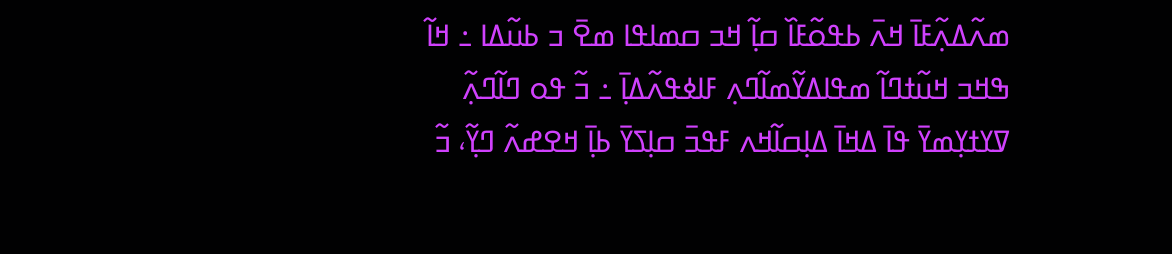ߘߍ߬ߡߍ߲߬ߓߊ߫ ߞߍ߫ ߕߟߋ߬ߓߊ߰ ߛߊ߲߬ ߞߏ ߛߘߊߟߊ ߘߐ߫ ߏ ߕߎ߬ߡߊ ߸ ߞߊ߬ ߒߞߏ ߞߎ߬ߙߣߊ߬ ߘߟߊߡߌ߬ߘߊ߬ߣߍ߲ ߓߊߦߟߍ߬ߡߊ߲߫ ߸ ߏ߬ ߟߋ ߣߊ߬ߣߍ߲߬ ߜߌߙߌ߲ߘߌ߫ ߟߊ߫ ߡߞߊ߫ ߡߊ߲ߛߊ߬ߞߍ ߓߟߏ߫ ߛߊ߲ߖߌ߫ ߕߊ߲߫ ߞߐߝߍ߬ ߣߌ߲߬، ߏ߬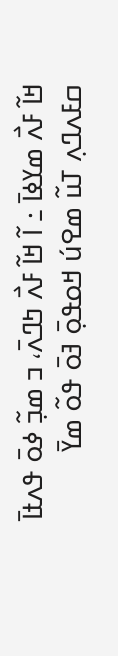ߞߊ߬ ߓߍ߯ ߘߌߦߊ߫ ߸ ߊ߬ ߞߊ߬ ߓߍ߯ ߤߣߍ߫، ߏ ߘߏ߲߬ ߦߋ߫ ߟߍߙߊ߫ ߛߓߍߣߍ߲ ߠߎ߬ ߘߐú ߞߋߟߋ߲߫ ߔߋ߫ ߟߋ߬ ߘߌ߫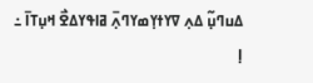ߡߎߣߎ߲߬ ߡߍ߲ ߜߌߙߌ߲ߘߌߣߍ߲߫ ߥߊߟߌߡߐ߯ ߞߎ߲ߠߊ߫ ߸ ߊ߲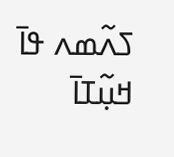ߖߍ߬ߘߍ ߟߊ߫ ߞߎ߲߬ߠߊ߫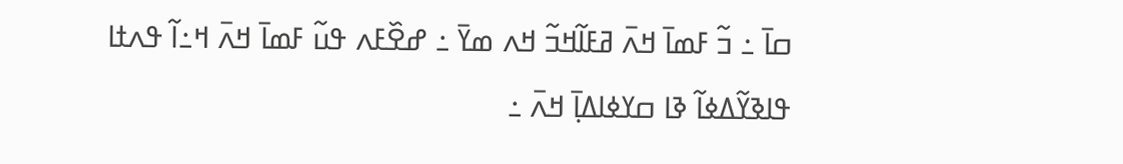ߛߊ߫ ߸ ߏ߬ ߓߘߊ߫ ߞߍ߫ ߥߓߊ߬ߞߏ߬ ߞߍ ߘߌ߫ ߸ ߝߐ߰ߓߍ ߟߎ߬ ߓߘߊ߫ ߞߍ߫ ߞ߸ߊ߬ ߟߍߙߊ ߟߊߢߌ߬ߡߦߊ߬ ߢߊ ߛߌߦߊߡߊ߲߫ ߞߍ߫ ߸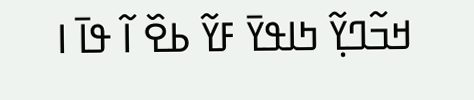ߞߏ߬ߣߌ߲߬ ߤߊߟߌ߫ ߓߌ߬ ߕߐ߰ ߊ߬ ߟߊ߫ ߊ